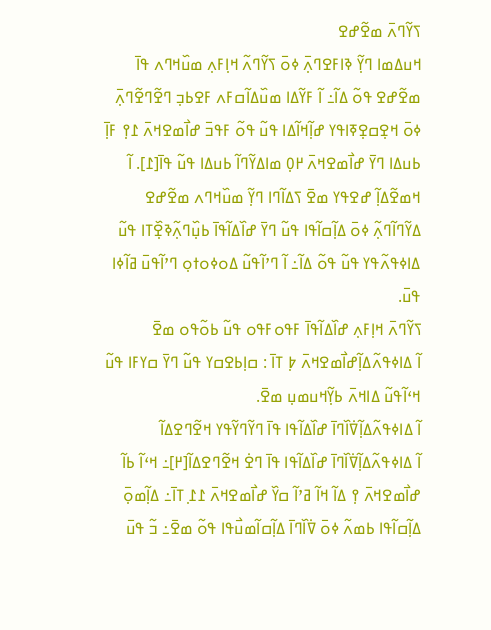ߖߌ߬ߣߍ߫ ߘߐ߬ߝߐ
ߞߎߡߘߊ ߣߌ߲߬ ߢߊߓߐߣߍ߲߫ ߦߋ߫ ߖߌ߬ߣߍ߬ ߞߊ߲ߓߍ߲ ߘߎ߰ߞߣߍ ߟߊ߫ ߘߐ߬ߝߐ ߟߋ߬ ߡߊ߬߸ ߊ߬ ߓߌ߬ߡߊ ߘߎ߰ߡߊ߬ߛߓߍ ߓߐߕߏ߲ ߣߐ߬ߣߐ߬ߣߍ߲߫ ߦߋ߫ ߞߐ߲ߛߐ߲ߧߊߟߌ ߝߊ߲߬ߞߊ߬ߡߊ ߟߎ߬ ߟߋ߬ ߓߟߏ߫ ߝߊ߯ߘߐߞߍ߫ ߁߉߲ ߓߊ߲߫ ߕߎߡߊ ߣߌ߫ ߝߊ߯ߘߐߞߍ߫ ߂߀߲ ߘߊߡߌ߬ߣߊ߬ ߕߎߡߊ ߟߎ߬ ߟߊ߫[߁]. ߊ߬ ߞߘߐ߬ߡߊ߲߬ ߝߐߟߌ ߘߐ߫ ߖߡߊ߬ߣߊ ߣߌ߲߬ ߘߎ߰ߞߣߍ ߘߐ߬ߝߐ ߡߌ߬ߣߊ߬ߣߍ߲߬ ߦߋ߫ ߡߊ߲߬ߛߊ߬ߟߊ ߟߎ߬ ߣߌ߫ ߝߊ߰ߡߊ߬ߟߊ߫ ߕߎ߲߰ߣߍ߲߬ߢߐ߲߰ߠߊ ߟߎ߬ ߡߊߦߟߍ߬ߟߌ ߟߎ߬ ߟߋ߬ ߡߊ߬߸ ߊ߬ ߣߴߊ߬ߟߎ߬ ߡߋߦߋߙߋ߲ ߣߴߊ߬ߟߎ߫ ߥߊ߬ߦߊ ߟߎ߫.
ߖߌ߬ߣߍ߫ ߞߊ߲ߓߍ߲ ߝߊ߰ߡߊ߬ߟߊ߫ ߓߟߋߓߟߋ ߟߎ߬ ߕߋ߬ߟߋ ߘߐ߫
ߊ߬ ߡߊߦߟߍ߬ߡߊ߲߬ߝߊ߯ߘߐߞߍ߫ ߈߲ ߠߊ߫ : ߛߊ߲ߕߐߛߌ ߟߎ߬ ߣߌ߫ ߛߌߓߊ ߟߎ߬ ߞߵߊ߬ߟߎ߬ ߡߊߞߍ߫ ߕߌ߲߬ߞߎߘߎ߲ ߘߐ߫.
ߊ߬ ߡߊߦߟߍ߬ߡߊ߲߬ߜ߭ߊ߰ߣߊ߫ ߝߊ߰ߡߊ߬ߟߊ ߟߊ߫ ߣߌ߬ߣߌ߬ߟߌ ߞߐ߬ߣߐߡߊ߬
ߊ߬ ߡߊߦߟߍ߬ߡߊ߲߬ߜ߭ߊ߰ߣߊ߫ ߝߊ߰ߡߊ߬ߟߊ ߟߊ߫ ߣߐ߭ ߞߐ߬ߣߐߡߊ߬[߂]߸ ߞߵߊ߬ ߕߊ߬ ߝߊ߯ߘߐߞߍ߫ ߉߲ ߡߊ߬ ߞߊ߬ ߥߴߊ߬ ߛߌ߰ ߝߊ߯ߘߐߞߍ߫ ߁߁߲ ߠߊ߫߸ ߡߊ߲߬ߘߋ߲߫ ߡߊ߲߬ߛߊ߬ߟߊ ߕߘߍ߬ ߦߋ߫ ߜ߭ߊ߰ߣߊ߫ ߡߊ߲߬ߛߊ߬ߘߎ߯ߟߊ ߟߋ߬ ߘߐ߫߸ ߏ߬ ߟߎ߫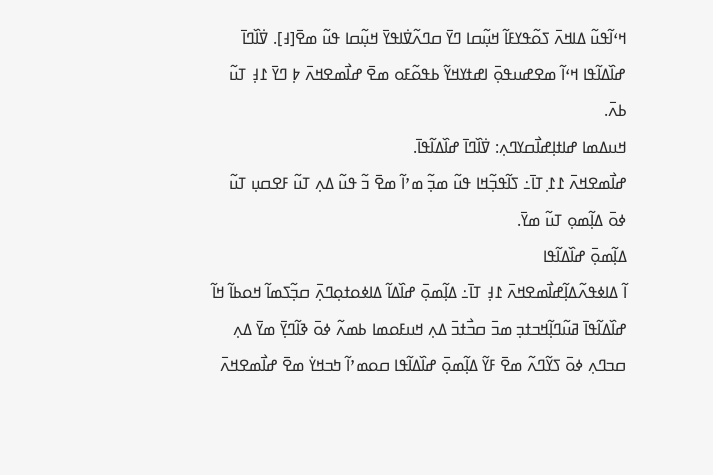ߞߵߊ߬ߟߎ߬ ߡߊߞߍ߫ ߖߋ߬ߟߌߓߊ߬ ߞߎ߲߬ߛߊ ߣߌ߫ ߛߣߍ߬ߜ߭ߊߟߌ߫ ߞߎ߲߬ߛߊ ߟߎ߬ ߘߐ߫[߃]. ߜ߭ߊ߰ߣߊ߫ ߝߊ߰ߡߊ߬ߟߊ ߞߵߊ߬ ߘߐߝߎߟߋ߲߫ ߊߝߙߌߞߌ߬ ߕߟߋ߬ߓߋ ߘߐ߫ ߝߊ߯ߘߐߞߍ߫ ߈߲ ߣߌ߫ ߁߃߲ ߠߎ߬ ߕߍ߫.
ߞߎߡߘߊ ߝߊߙߊ߲ߝߊ߯ߛߌߣߍ߲: ߜ߭ߊ߰ߣߊ߫ ߝߊ߰ߡߊ߬ߟߊ߫.
ߝߊ߯ߘߐߞߍ߫ ߁߁߲ ߠߊ߫߸ ߖߊ߬ߟߏ߲߬ߞߊ ߟߎ߬ ߘߏ߲߬ ߘߴߊ߬ ߘߐ߫ ߏ߬ ߟߎ߬ ߡߍ߲ ߠߎ߬ ߓߐߛߎ߲ ߠߎ߬ ߦߋ߫ ߡߊ߲߬ߘߋ߲ ߠߎ߬ ߘߌ߫.
ߡߊ߲߬ߘߋ߲߫ ߝߊ߰ߡߊ߬ߟߊ
ߊ߬ ߡߊߦߟߍ߬ߡߊ߲߬ߝߊ߯ߘߐߞߍ߫ ߁߃߲ ߠߊ߫߸ ߡߊ߲߬ߘߋ߲߫ ߝߊ߰ߡߊ߬ ߡߊߦߋߙߋ߲ߣߍ߲߫ ߛߏ߲߬ߖߘߊ߬ ߞߋߕߊ߬ ߞߊ߬ ߝߊ߰ߡߊ߬ߟߊ߫ ߥߎ߬ߣߊ߲߬ߞߏߙߏ߲ ߘߏ߫ ߛߏ߯ߙߏ߫ ߡߍ߲ ߞߎߓߋߘߊ ߕߘߍ߬ ߦߋ߫ ߢߊ߬ߣߌ߲߫ ߘߌ߫ ߡߍ߲ ߛߏߣߍ߲ ߦߋ߫ ߖߌ߬ߣߍ߬ ߘߐ߫ ߓߌ߬ ߡߊ߲߬ߘߋ߲߫ ߝߊ߰ߡߊ߬ߟߊ ߛߋߘߴߊ߬ ߤߏߞߌ߭ ߘߐ߫ ߝߊ߯ߘߐߞߍ߫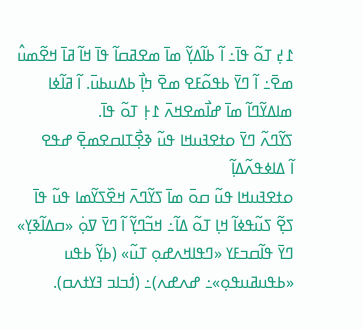߁߄߲ ߠߋ߬ ߟߊ߫߸ ߊ߬ ߕߊ߬ߡߌ߲߬ ߘߊ߫ ߘߐߥߛߊ߬ ߟߊ߫ ߞߊ߬ ߥߊ߫ ߞߐ߬ߘߎ߮ ߘߐ߫߸ ߊ߬ ߣߌ߫ ߕߟߋ߬ߓߐ ߘߐ߫ ߤߊ߲߯ ߕߡߎߕߎ߫. ߊ߬ ߥߊ߬ߦߊ ߘߊߡߌ߬ߣߊ߬ ߘߊ߫ ߝߊ߯ߘߐߞߍ߫ ߁߅߲ ߠߋ߬ ߟߊ߫.
ߖߌ߬ߣߍ߬ ߣߌ߫ ߋߙߐߔߎߞߊ ߟߎ߬ ߢߐ߲߯ߠߊߛߐߘߐ߲߫ ߝߟߐ
ߊ߬ ߡߊߦߟߍ߬ߡߊ߲߬
ߋߙߐߔߎߞߊ ߟߎ߬ ߛߋ߫ ߘߊ߫ ߖߌ߬ߣߍ߫ ߞߐ߰ߖߌ߬ߘߊ ߟߎ߬ ߟߊ߫ ߖߐ߲߬ ߖߎ߬ߟߦߊ߬ ߞߊ߲ ߠߋ߬ ߡߊ߬߸ ߞߏ߬ߣߌ߲߬ ߊ߬ ߣߌ߫ ߜߋ߲߭ «ߛߡߊ߬ߢߌ߲» ߣߌ߫ ߟߊ߬ߛߏߓߌ «ߣߟߊߞߍߝߋ߲ ߠߎ߬» (ߕߌ߲߬ ߕߟߎ «ߕߟߎߥߎߟߋ߲»߸ ߝߍߝߍ)߸ (ߗ߭ߏߊߏ ߔߌߙߍߛ).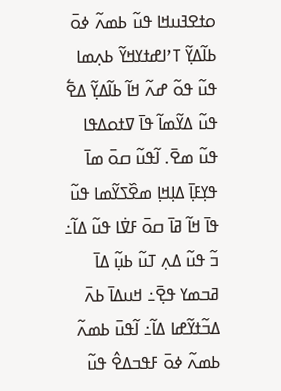ߋߙߐߔߎߞߊ ߟߎ߬ ߕߘߍ߬ ߦߋ߫ ߕߊ߬ߡߌ߲߬ ߠߴߊߝߙߌߞߌ߬ ߕߍ߲ߘߊ ߟߎ߬ ߟߋ߬ ߝߍ߬ ߞߊ߬ ߕߊ߬ߡߌ߲߬ ߡߐ߱ ߟߎ߬ ߡߌ߬ߘߊ߬ ߟߊ߫ ߜߙߋߡߟߊ ߟߎ߬ ߘߐ߫. ߊ߬ߟߎ߬ ߛߋ߫ ߘߊ߫ ߟߌ߲ߓߊ߲߫ ߡߊ߲ߞߊ߲ ߘߐ߰ߖߌ߬ߘߊ ߟߎ߬ ߟߊ߫ ߞߊ߬ ߥߊ߫ ߛߋ߫ ߓߜ߭ߊ ߟߎ߬ ߡߊ߬߸ ߏ߬ ߟߎ߬ ߡߍ߲ ߠߎ߬ ߕߎ߲߬ ߡߊ߫ ߥߏߘߌ ߟߐ߲߫߸ ߞߎߡߊ߫ ߕߍ߫ ߡߏ߬ߙߌ߬ߝߊ ߡߊ߬߸ ߊ߬ߟߎ߫ ߕߘߍ߬ ߕߘߍ߬ ߦߋ߫ ߓߟߏߡߐ߮ ߟߎ߬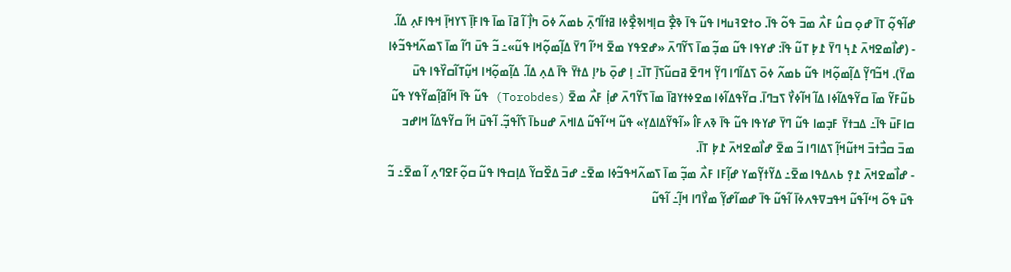ߝߊ߬ߟߋ߲߬ ߠߊ߫ ߝߋ߲ ߛߎ߮ ߓߍ߯ ߘߏ߫ ߟߋ߬ ߟߊ߫. ߋߙߐߔߎߞߊ ߟߎ߬ ߟߊ߫ ߢߐ߲߯ ߛߊ߲ߞߊߢߐ߲߯ߦߊ ߥߙߊ߬ߣߍ߲߫ ߕߘߍ߬ ߦߋ߫ ߤߊ߲߯ ߊ߬ ߥߊ߫ ߘߊ߫ ߟߊߓߊ߲߫ ߖߌߞߊ߲߫ ߞߟߊߓߍ߲ ߡߊ߬.
- (ߝߊ߯ߘߐߞߍ߫ ߁߆߲ ߣߌ߫ ߁߈߲ ߠߎ߬ ߟߊ߫: ߝߌߟߊ ߟߎ߬ ߘߏ߲߬ ߘߊ߫ ߖߌ߬ߣߍ߫ «ߝߐߟߌ ߘߐ߫ ߞߴߊ߬ ߣߌ߫ ߡߊ߲߬ߘߋ߲߬ߞߊ ߟߎ߬»߸ ߏ߬ ߟߎ߫ ߣߊ߬ ߘߊ߫ ߖߘߍ߬ߞߟߏ߬ߦߊ ߘߌ߫). ߞߏ߬ߣߌ߲߬ ߡߊ߲߬ߘߋ߲߬ߞߊ ߟߎ߬ ߕߘߍ߬ ߦߋ߫ ߖߡߊ߬ߣߊ ߣߌ߲߬ ߞߣߐ߫ ߥߛߎ߬ߖߊ߲߫ ߠߊ߫߸ ߊ߲ ߝߋ߲߫ ߕߴߊ߲ ߡߙߌ߫ ߟߊ߫ ߡߍ߲ ߡߊ߬. ߡߊ߲߬ߘߋ߲߬ߞߊ ߞߎ߲߬ߠߊ߬ߛߌ߰ߟߊ ߟߎ߫ ߕߎ߬ߓߌ߬ ߘߊ߫ ߛߌ߬ߟߡߊ߬ߦߊ ߡߊ߬ ߞߊ߬ߦߌ߯ ߖߏߣߊ߫. ߛߌ߬ߟߡߊ߬ߦߊ ߘߐߦߙߌߥߊ߫ ߘߊ߫ ߖߌ߬ߣߍ߫ ߝߊ߲߭ ߓߍ߯ ߘߐ߫ (Torobdes) ߟߎ߬ ߟߊ߫ ߞߊ߬ߥߊ߲߬ߘߌ߬ߟߌ ߟߎ߬ ߛߊߓߎ߫ ߟߊ߫߸ ߡߏߙߌ߫ ߓߏ߲ߘߊ ߟߎ߬ ߣߌ߫ ߝߌߟߊ ߟߎ߬ ߟߊ߫ ߢߍߓߊ߮ «ߊ߬ߟߌ߬ߡߊߡߌ߲» ߟߎ߬ ߞߵߊ߬ߟߎ߬ ߡߊߞߍ߫ ߝߎߕߊ߫ ߖߊ߬ߟߏ߲߬. ߊ߬ߟߎ߫ ߞߊ߬ ߛߌ߬ߟߡߊ߬ ߞߊߝߏ ߘߏ߫ ߛߏ߯ߙߏ߫ ߞߙߎ߬ߞߊ߲߬ ߖߡߊߣߊ ߏ߬ ߘߐ߫ ߝߊ߯ߘߐߞߍ߫ ߁߈߲ ߠߊ߫.
- ߝߊ߯ߘߐߞߍ߫ ߁߉߲ ߕߍߡߟߊ ߘߐ߫߸ ߡߌ߬ߙߌ߲߬ߘߌ ߝߊ߲߬ߓߊ ߓߍ߯ ߘߏ߲߬ ߘߊ߫ ߖߘߍ߬ߞߟߏ߬ߦߊ ߘߐ߫߸ ߝߏ߫ ߡߐ߰ߛߌ߬ ߡߊ߲ߛߟߊ ߟߎ߬ ߛߋ߲߬ߓߐߣߍ߲ ߊ߬ ߘߐ߫߸ ߏ߬ ߟߎ߫ ߟߋ߬ ߞߵߊ߬ߟߎ߬ ߞߟߏߜߟߍߦߊ߫ ߊ߬ߟߎ߬ ߟߊ߫ ߝߘߊ߬ߝߌ߲߬ ߘߌ߯ߣߊ ߞߊ߲߬߸ ߊ߬ߟߎ߬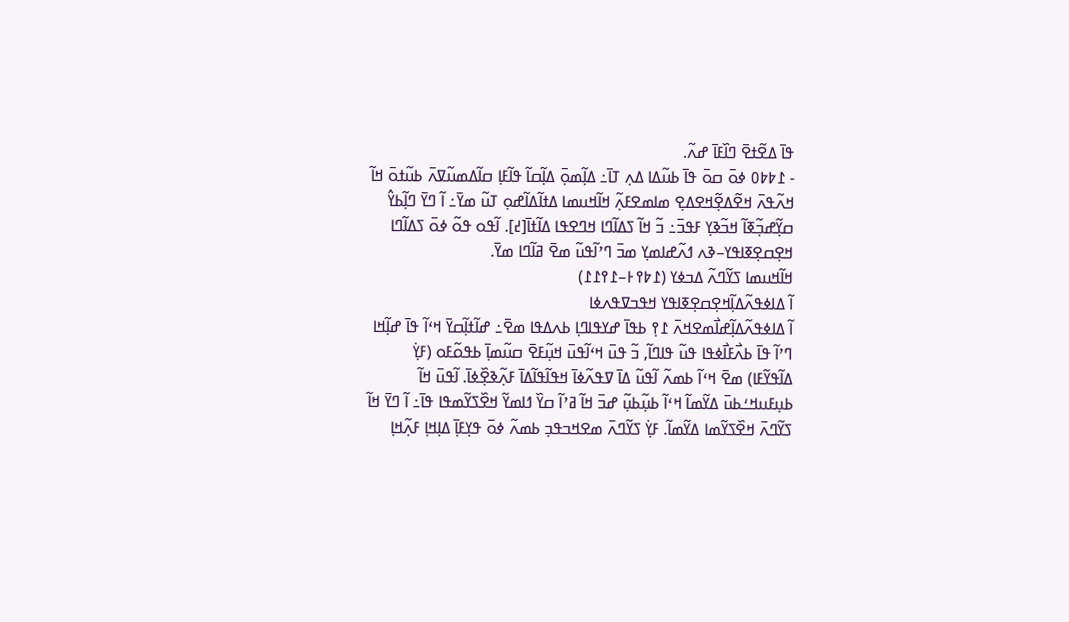ߟߊ߫ ߡߐ߬ߙߐ߫ ߣߊ߰ߓߊ߫ ߝߍ߬.
- ߁߈߈߀ ߦߋ߫ ߛߋ߫ ߟߊ߫ ߕߎ߬ߡߊ ߡߍ߲ ߠߊ߫߸ ߡߊ߲߬ߘߋ߲߫ ߡߊ߲߬ߛߊ߬ ߟߊ߬ߓߊ߲ ߛߊ߬ߡߘߎ߬ߜߍ߫ ߕߎ߬ߙߋ߫ ߞߊ߬ ߞߍ߬ߟߍ߫ ߞߐ߬ߡߐ߲߬ߞߐߡߐ߲ ߘߊߘߐߓߍ߲߬ ߞߊ߬ߞߎߘߊ ߡߙߊ߬ߡߊ߬ߝߋ߲ ߠߎ߬ ߘߌ߫߸ ߊ߬ ߣߌ߫ ߣߊ߲߬ߕߌ߮ ߛߌ߲߬ߝߏ߲߬ߧߊ߬ ߞߏ߬ߢߌ߲ ߓߟߏ߫߸ ߏ߬ ߞߊ߬ ߖߡߊ߬ߣߊ ߞߣߐߟߊ ߡߊ߬ߙߊ߫[߄]. ߊ߬ߟߋ ߟߋ߬ ߦߋ߫ ߖߡߊ߬ߣߊ ߞߐ߲ߛߐ߲ߧߊߟߌ–ߢߍ ߗߍ߬ߝߊߘߌ߲ ߘߏ߫ ߣߴߊ߬ߟߎ߬ ߘߐ߫ ߥߊ߬ߣߊ ߘߌ߫.
ߞߊ߬ߞߎߘߊ ߖߌ߬ߣߍ߬ ߡߏߦߌ (߁߈߉߅–߁߉߁߁)
ߊ߬ ߡߊߦߟߍ߬ߡߊ߲߬ߞߐ߲ߛߐ߲ߧߊߟߌ ߞߟߏߜߟߍߦߊ
ߊ߬ ߡߊߦߟߍ߬ߡߊ߲߬ߝߊ߯ߘߐߞߍ߫ ߁߉߲ ߕߟߊ߫ ߝߌߟߊߣߊ߲ ߕߍߡߟߊ ߘߐ߫߸ ߝߊ߬ߙߊ߲߬ߛߌ߫ ߞߵߊ߬ ߟߊ߫ ߝߊ߲߬ߞߊ ߣߴߊ߬ ߟߊ߫ ߕߍ߯ߓߊ߯ߦߟߊ ߟߎ߬ ߟߊߣߊ߬, ߏ߬ ߟߎ߫ ߞߵߊ߬ߟߎ߫ ߞߎ߲߬ߓߐ߫ ߛߎ߬ߘߊ߲߫ ߕߟߋ߬ߓߋ (ߓߌ߲߭ ߡߊ߬ߟߌ߬ߓߊ) ߘߐ߫ ߞߵߊ߬ ߕߘߍ߬ ߊ߬ߟߎ߬ ߡߊ߫ ߜߟߍ߬ߦߊ߫ ߞߟߊ߬ߟߊ߬ߡߊ߫ ߓߍ߲߬ߢߐ߲߰ߦߊ߫. ߊ߬ߟߎ߫ ߞߊ߬ ߕߎ߲ߓߎߞߑߕߎ߫ ߡߌ߬ߘߊ߬ ߞߵߊ߬ ߕߎ߲߬ߕߎ߲߬ ߝߏ߫ ߞߊ߬ ߥߴߊ߬ ߛߌ߰ ߗߊߘߌ߬ ߞߐ߰ߖߌ߬ߘߟߊ ߟߊ߫߸ ߊ߬ ߣߌ߫ ߞߊ߬ ߖߌ߬ߣߍ߫ ߞߐ߰ߖߌ߬ߘߊ ߡߌ߬ߘߊ߬. ߓߌ߲߭ ߖߌ߬ߣߍ߫ ߘߐߞߏߟߏ߲ ߕߘߍ߬ ߦߋ߫ ߟߌ߲ߓߊ߲߫ ߡߊ߲ߞߊ߲ ߓߍ߲߬ߞߊ߲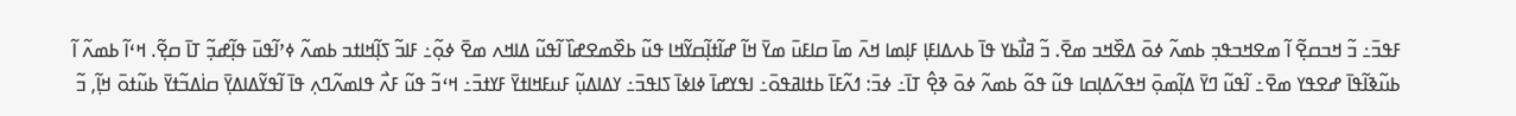ߓߟߏ߫߸ ߏ߬ ߞߏߛߐ߲߬ ߊ߬ ߘߐߞߏߟߏ߲ ߕߘߍ߬ ߦߋ߫ ߡߐ߰ߞߏ ߘߐ߫. ߏ߬ ߥߊ߯ߕߌ ߟߊ߫ ߕߍߡߊߓߊ߲ ߓߊ߲ߘߊ ߞߍ߫ ߘߊ߫ ߛߊߓߎ߫ ߘߌ߫ ߞߊ߬ ߝߊ߬ߙߊ߲߬ߛߌ߬ߞߊ ߟߎ߬ ߕߐ߰ߘߐߝߊ߰ ߊ߬ߟߎ߬ ߡߊߞߍ ߘߐ߫ ߦߋ߲߬߸ ߓߊߏ߬ ߖߊ߲߬ߞߊߙߏ ߕߘߍ߬ ߦߴߊ߬ߟߎ߫ ߟߊ߲߬ߝߏ߲߬ ߠߊ߫ ߛߐ߲߬. ߞߵߊ߬ ߕߘߍ߬ ߊ߬ ߕߎ߬ߢߊ߬ߟߊ߫ ߝߐߟߌ ߘߐ߫߸ ߊ߬ߟߎ߬ ߣߌ߫ ߡߊ߲߬ߘߋ߲߫ ߞߟߍ߬ߡߊ߲ߛߊ ߟߎ߬ ߟߋ߬ ߕߘߍ߬ ߦߋ߫ ߢߐ߲߮ ߠߊ߫߸ ߦߏ߫: ߗߍ߬ߓߊ߫ ߕߙߊߥߟߋ߫߸ ߊߟߌߝߊ߫ ߦߊߦߊ߫ ߖߊߟߏ߫߸ ߌߡߊߡߎ߲߬ ߓߎߓߞߊߙߌ߫ ߓߌߙߏ߫߸ ߞߵߏ߬ ߟߎ߬ ߓߍ߯ ߟߊߘߍ߬ߣߍ߲ ߟߊ߫ ߊ߬ߟߌ߬ߡߊߡߌ߲߫ ߛߊ߭ߡߏ߬ߙߌ߫ ߕߎ߬ߙߋ߫ ߞߊ߲߬, ߏ߬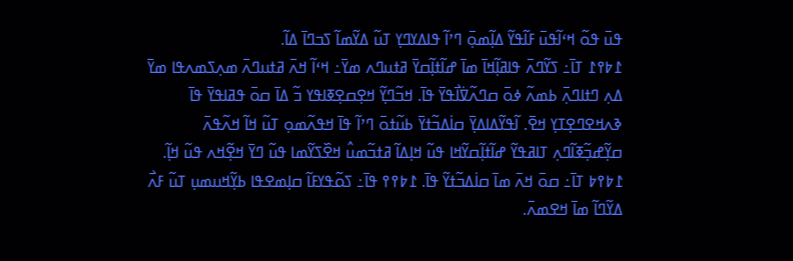ߟߎ߫ ߟߋ߬ ߞߵߊ߬ߟߎ߫ ߓߊ߬ߟߌ߬ ߡߊ߲߬ߘߋ߲߫ ߣߴߊ߬ ߟߊߡߌߣߌ߲ ߠߎ߬ ߡߌ߬ߘߊ߬ ߖߏߣߊ߫ ߡߊ߬.
߁߈߉߁ ߠߊ߫߸ ߖߌ߬ߣߍ߫ ߟߊߥߊ߲߬ߞߊ߫ ߘߊ߫ ߝߊ߬ߙߊ߲߬ߛߌ߫ ߥߙߎߣߍ ߘߌ߫߸ ߞߵߊ߬ ߞߍ߫ ߥߙߎߣߍ߫ ߘߍ߲ߖߘߍߟߊ ߘߌ߫ ߡߍ߲ ߣߙߊߣߍ߲߫ ߕߘߍ߬ ߦߋ߫ ߛߣߍ߬ߜ߭ߊ߯ߟߌ߫ ߟߊ߫. ߞߏ߬ߣߌ߲߬ ߞߐ߲ߛߐ߲ߧߊߟߌ ߏ߬ ߡߊ߫ ߛߋ߫ ߟߥߊߟߌ߫ ߟߊ߫ ߢߍߞߐߣߐ߲ߠߌ߲ ߞߐ߫. ߊ߬ߟߌ߬ߡߊߡߌ߲߫ ߛߊ߭ߡߏ߬ߙߌ߫ ߕߎ߬ߙߋ߫ ߣߴߊ߬ ߟߊ߫ ߞߟߍ߬ߘߋ߲ ߠߎ߬ ߞߊ߬ ߞߍ߬ߟߍ߫ ߛߌ߲߬ߝߏ߲߬ߧߊ߬ߣߍ߲ ߠߊߥߟߌ߬ ߝߊ߬ߙߊ߲߬ߛߌ߬ߞߊ ߟߎ߬ ߞߊ߲ߡߊ߬ ߥߙߏ߬ߘߎ߮ ߞߐ߰ߖߌ߬ߘߊ ߟߎ߬ ߣߌ߫ ߞߐ߲߬ߞߍ ߟߎ߬ ߞߊ߲߬. ߁߈߉߈ ߠߊ߫߸ ߛߋ߫ ߞߍ߫ ߘߊ߫ ߛߊ߭ߡߏ߬ߙߌ߬ ߟߊ߫. ߁߈߉߉ ߟߊ߫߸ ߖߋ߬ߟߌߓߊ߬ ߛߊ߲ߘߐߟߊ ߕߌ߲߬ߞߎߘߎ߲ ߠߎ߬ ߓߍ߯ ߡߌ߬ߣߊ߬ ߘߊ߫ ߞߐߘߍ߫.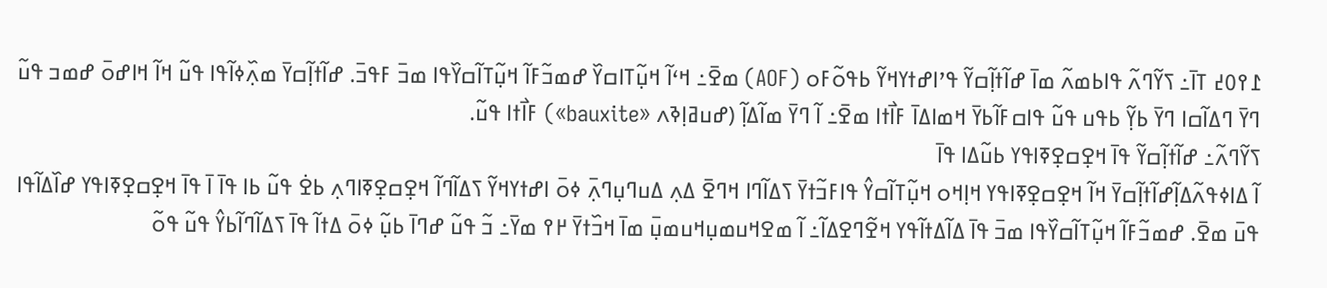߁߉߀߄ ߠߊ߫߸ ߖߌ߬ߣߍ߬ ߟߊߕߘߍ߬ ߘߊ߫ ߝߊ߬ߙߊ߲߬ߛߌ߬ ߟߴߊߝߙߌߞߌ߬ ߕߟߋ߬ߓߋ (AOF) ߘߐ߫߸ ߞߵߊ߬ ߞߎ߲߬ߠߊߛߌ߰ ߝߘߏ߬ߓߊ߬ ߞߎ߲߬ߠߊ߬ߛߌ߰ߟߊ ߘߏ߫ ߓߟߏ߫. ߝߊ߬ߙߊ߲߬ߛߌ߫ ߘߍ߲߰ߦߊ߬ߟߊ ߟߎ߬ ߞߊ߬ ߞߊߝߋ߫ ߝߘߏ ߟߎ߬ ߣߌ߫ ߣߡߊ߬ߛߊ ߣߌ߫ ߕߌ߲߬ ߕߟߎ ߟߎ߬ ߟߊߛߓߊ߬ߕߌ߫ ߞߘߊߡߊ߫ ߓߊ߯ߙߊ ߘߐ߫߸ ߊ߬ ߣߌ߫ ߘߊ߬ߡߊ߲߬ (ߝߎߥߊ߲ߢߍ «bauxite») ߓߊ߯ߙߊ ߟߎ߬.
ߖߌ߬ߣߍ߬߸ ߝߊ߬ߙߊ߲߬ߛߌ߬ ߟߊ߫ ߞߐ߲ߛߐ߲ߧߊߟߌ ߕߎ߬ߡߊ ߟߊ߫
ߊ߬ ߡߊߦߟߍ߬ߡߊ߲߬ߝߊ߬ߙߊ߲߬ߛߌ߫ ߞߊ߬ ߞߐ߲ߛߐ߲ߧߊߟߌ ߞߊ߲ߞߋ ߞߎ߲߬ߠߊ߬ߛߌ߮ ߟߊߓߏ߬ߙߌ߫ ߖߡߊ߬ߣߊ ߞߣߐ߫ ߡߍ߲ ߡߎߣߎ߲ߣߍ߲߫ ߦߋ߫ ߊߝߙߌߞߌ߬ ߖߡߊ߬ߣߊ߬ ߞߐ߲ߛߐ߲ߧߊߣߍ߲ ߕߐ߭ ߟߎ߬ ߕߊ ߟߊ߫ ߊ߫ ߟߊ߫ ߞߐ߲ߛߐ߲ߧߊߟߌ ߝߊ߰ߡߊ߬ߟߊ ߟߎ߫ ߘߐ߫. ߝߘߏ߬ߓߊ߬ ߞߎ߲߬ߠߊ߬ߛߌ߰ߟߊ ߘߏ߫ ߟߊ߫ ߡߊ߬ߡߙߊ߬ߟߌ ߞߐ߬ߣߐߡߊ߬߸ ߊ߬ ߘߐߞߎߘߎ߲ߞߎߘߎ߲߫ ߘߊ߫ ߞߏ߰ߙߌ߫ ߂߉ ߘߌ߫߸ ߏ߬ ߟߎ߬ ߝߣߊ߫ ߕߎ߲߬ ߦߋ߫ ߡߙߊ߬ ߟߊ߫ ߖߡߊ߬ߣߊ߬ߕߌ߮ ߟߎ߬ ߟߋ߬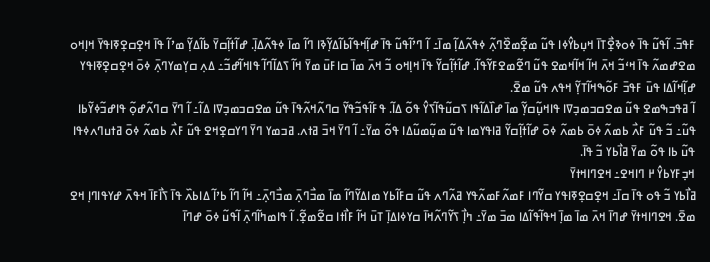ߓߟߏ߫. ߊ߬ߟߎ߬ ߟߊ߫ ߦߋߢߐ߲߯ߠߊ߫ ߞߎ߲ߕߌ߮ߦߊ ߟߎ߬ ߘߐ߲߬ߘߐ߰ߣߍ߲߬ ߦߟߍ߬ߡߊ߲߬ ߘߊ߫߸ ߊ߬ ߣߴߊ߬ߟߎ߬ ߟߊ߫ ߝߊ߲߬ߞߟߊ߬ߕߊ߬ߡߌ߲߬ߢߊ ߣߊ߬ ߘߊ߫ ߦߟߍ߬ߡߊ߲߫. ߝߊ߬ߙߊ߲߬ߛߌ߫ ߕߊ߬ߡߌ߲߬ ߘߴߊ߬ ߟߊ߫ ߞߐ߲ߛߐ߲ߧߊߟߌ߫ ߞߊ߲ߞߋ ߘߐߝߘߍ߬ ߟߊ߫ ߞߵߏ߬ ߞߍ߫ ߞߊ߬ ߞߊ߬ߞߘߐ ߟߎ߬ ߣߐ߬ߘߐߓߌ߬ߟߊ߬. ߝߊ߬ߙߊ߲߬ߛߌ߬ ߟߊ߫ ߞߊ߲ߞߋ ߏ߬ ߞߍ߫ ߘߊ߫ ߛߊߓߎ߫ ߘߌ߫ ߞߊ߬ ߖߡߊ߬ߣߊ߬ ߟߊߞߊ߬ߝߏ߬߸ ߡߍ߲ ߛߌ߲ߘߌߣߍ߲߫ ߦߋ߫ ߞߐ߲ߛߐ߲ߧߊߟߌ ߝߊ߲߬ߞߊ߬ߡߊ ߟߎ߫ ߓߟߏ߫ ߓߋ߬ߒߞߊ߬ߠߌ߲߬ ߞߟߍ ߟߎ߬ ߘߐ߫.
ߊ߬ ߥߟߏߒߘߐ ߟߎ߬ ߘߐߛߏߘߏ߲ߜߊ ߟߊߞߎ߲߬ߛߌ߲߬ ߘߊ߫ ߝߊ߰ߡߊ߬ߟߊ ߖߛߎ߬ߟߊ߬ߖߌ߮ ߟߋ߬ ߡߊ߬. ߟߓߊ߬ߟߏ߬ߟߌ߬ ߛߣߍ߬ߞߍ߬ߟߊ߫ ߟߎ߬ ߘߐߛߏߘߏ߲ߜߊ ߡߊ߬߸ ߊ߬ ߣߌ߫ ߛߣߍ߬ߝߋ߲߬ ߟߊߝߏ߬ߦߌ߬ߕߊ ߟߎ߬߸ ߏ߬ ߟߎ߬ ߓߍ߯ ߕߘߍ߬ ߦߋ߫ ߕߘߍ߬ ߦߋ߫ ߝߊ߬ߙߊ߲߬ߛߌ߬ ߥߊߟߌߘߊ ߟߎ߬ ߘߎ߲߬ߘߎ߬ߡߊ ߟߋ߬ ߘߌ߫߸ ߊ߬ ߣߌ߫ ߞߏ߫ ߥߙߍ. ߥߏߘߌ ߣߌ߫ ߣߌߛߐ߲ߞߐ ߟߎ߬ ߓߍ߯ ߕߘߍ߬ ߦߋ߫ ߥߙߎߣߍߦߟߊ ߟߎ߬ ߕߊ ߟߋ߬ ߘߌ߫ ߥߊ߯ߕߌ ߏ߬ ߟߊ߫.
ߞߏ߲ߓߌߕߌ߮ ߂ ߣߊߞߐ߸ ߞߐߣߊߞߙߌ߫
ߥߊ߯ߕߌ ߏ߬ ߟߋ ߟߊ߫ ߛߊ߫߸ ߞߐ߲ߛߐ߲ߧߊߟߌ ߛߌ߬ߣߊ ߓߘߍ߬ߓߘߍ߬ߟߌ ߥߍ߬ߣߍ ߟߎ߬ ߛߓߊ߬ߕߌ ߘߊߡߌ߬ߣߊ߬ ߘߊ߫ ߘߏ߯ߣߍ߲߫ ߘߏ߯ߣߍ߲߫߸ ߞߊ߬ ߣߊ߬ ߕߴߊ߬ ߡߊߕߍ߰ ߟߊ߫ ߖߊ߯ߓߊ߫ ߞߟߍ߫ ߝߌߟߊߣߊ߲ ߞߐ ߘߐ߫. ߞߐߣߊߞߙߌ߫ ߝߣߊ߫ ߞߍ߫ ߘߊ߫ ߘߊ߲߫ ߞߟߊ߬ߟߊ߬ߡߊ ߘߏ߫ ߘߌ߫߸ ߤߊ߲߯ ߖߌ߬ߣߍ߬ߞߊ߫ ߛߌߦߊߡߊ߲߫ ߠߎ߫ ߞߊ߬ ߓߊ߯ߙߊ ߛߐ߬ߘߐ߲߬. ߊ߬ ߟߊߘߤߊ߬ߣߍ߲߫ ߊ߬ߟߎ߬ ߦߋ߫ ߝߣߊ߫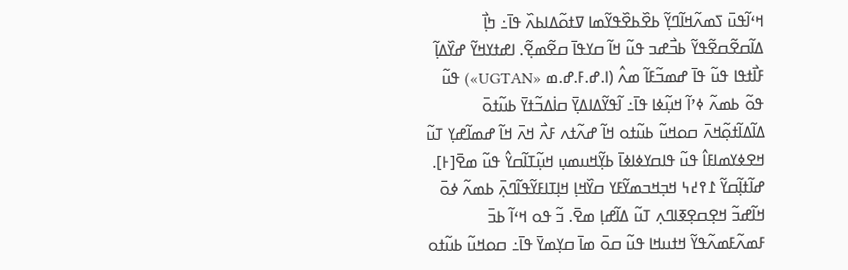ߞߵߊ߬ߟߎ߫ ߖߘߍ߬ߞߊ߬ߣߌ߲߬ ߕߐ߰ߕߐ߰ߟߌ߬ߘߊ ߜߙߋ߬ߡߊߕߍ߰ ߟߊ߫߸ ߤߊ߲߯ ߡߊ߬ߛߐ߬ߛߐ߬ߟߌ߬ ߕߏ߯ߝߏ ߟߎ߬ ߞߊ߬ ߛߌߟߊ߫ ߛߐ߬ߘߐ߲߬. ߊߝߙߌߞߌ߬ ߝߌ߰ߡߊ߲߬ ߓߊ߯ߙߟߊ ߟߎ߬ ߟߊ߫ ߝߘߏ߬ߓߊ߬ ߘߍ߮ (ߊ.ߝ.ߓ.ߝ.ߘ «UGTAN») ߟߎ߬ ߟߋ߬ ߕߘߍ߬ ߦߴߊ߬ ߞߎ߲߬ߦߊ ߟߊ߫߸ ߊ߬ߟߌ߬ߡߊߡߌ߲߫ ߛߊ߭ߡߏ߬ߙߌ߫ ߕߎ߬ߙߋ߫ ߡߊ߬ߡߊ߬ߙߋ߲߬ߞߍ߫ ߛߋߞߎ߬ ߕߎ߬ߙߋ ߞߊ߬ ߝߍ߬ߙߍ ߓߍ߯ ߞߍ߫ ߞߊ߬ ߝߘߊ߬ߝߌ߲ ߠߎ߬ ߞߐߦߌߘߊߓߊ߮ ߟߎ߬ ߟߊߛߌߦߊߦߊ߫ ߕߌ߲߬ߞߎߘߎ߲ ߞߎ߲߬ߠߊ߬ߛߌ߮ ߟߎ߬ ߘߐ߫[߅]. ߝߊ߬ߙߊ߲߬ߛߌ߬ ߁߉߄߆ ߞߏ߲ߞߏߘߌ߬ߓߌ ߛߌ߰ߞߊ߲ ߞߊ߲ߠߊߓߌ߬ߟߊ߬ߣߍ߲߫ ߕߘߍ߬ ߦߋ߫ ߞߊ߬ߝߏ߬ ߞߐ߲ߛߐ߲ߧߊߣߍ߲ ߠߎ߬ ߡߊ߬ߝߊ߲ ߘߐ߫. ߏ߬ ߟߋ ߞߵߊ߬ ߕߏ߫ ߓߘߍ߬ߓߘߍ߬ߟߌ߬ ߞߙߎߞߊ ߟߎ߬ ߛߋ߫ ߘߊ߫ ߛߌ߲ߘߌ߫ ߟߊ߫߸ ߛߋߞߎ߬ ߕߎ߬ߙߋ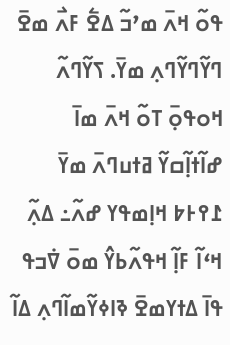ߟߋ߬ ߞߍ߫ ߘߴߏ߬ ߡߐ߱ ߓߍ߯ ߘߐ߫ ߣߌ߬ߣߌ߬ߣߍ߲ ߘߌ߫. ߖߌ߬ߣߍ߬ ߞߋߟߋ߲߫ ߠߋ߬ ߞߍ߫ ߘߊ߫ ߝߊ߬ߙߊ߲߬ߛߌ߬ ߥߙߎߣߍ߫ ߘߌ߫ ߁߉߅߈ ߞߊ߲ߘߟߌ ߝߍ߬߸ ߡߍ߲߬ ߞߵߊ߬ ߓߊ߲߬ ߞߟߍ߬ߕߌ߮ ߘߋ߫ ߜ߭ߏߟ ߟߊ߫ ߡߙߌߘߐ߫ ߢߊߦߌ߬ߘߊ߬ߣߍ߲ ߡߊ߬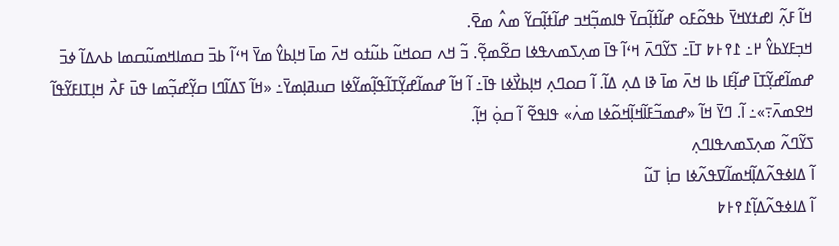ߞߊ߬ ߓߍ߲߬ ߊߝߙߌߞߌ߫ ߕߟߋ߬ߓߋ ߝߊ߬ߙߊ߲߬ߛߌ߫ ߟߊߘߏ߲߬ߞߏ ߝߊ߬ߙߊ߲߬ߛߌ߬ ߘߍ߮ ߘߐ߫.
ߞߏ߲ߓߌߕߌ߮ ߂߸ ߁߉߅߈ ߠߊ߫߸ ߖߌ߬ߣߍ߫ ߞߵߊ߬ ߟߊ߫ ߘߍ߲ߖߘߍߟߦߊ ߛߐ߬ߘߐ߲߬. ߏ߬ ߞߍ ߛߋߞߎ߬ ߕߎ߬ߙߋ ߞߍ߫ ߘߊ߫ ߞߊ߲ߕߌ߮ ߘߌ߫ ߞߵߊ߬ ߕߏ߫ ߛߘߊߞߘߎ߬ߛߘߊ ߕߍߡߊ߬ ߦߏ߫ ߝߘߊ߬ߝߌ߲߬ߠߊ߫ ߝߊ߲߬ߓߊ ߕߊ ߞߍ߫ ߘߊ߫ ߢߊ ߡߍ߲ ߡߊ߬. ߊ߬ ߛߋߣߍ߲ ߞߊ߲ߕߌ߯ߦߊ ߟߊ߫߸ ߊ߬ ߞߊ߬ ߝߘߊ߬ߝߌ߲߬ߠߊ߬ߟߊ߲߬ߘߌ߬ߦߊ ߛߎߥߊ߲ߘߌ߫߸ «ߞߊ߬ ߖߡߊ߬ߣߊ ߛߌ߲߬ߝߏ߲߬ߘߊ ߟߎ߫ ߓߍ߯ ߞߊ߲ߠߊߓߌ߬ߟߊ߬ ߞߐߘߍ߫߹»߸ ߊ߬. ߣߌ߫ ߞߊ߬ «ߝߘߏ߬ߓߊ߬ߞߊ߲߬ߞߋ߬ߦߊ ߘߍ߭» ߟߊߟߐ߬ ߊ߬ ߛߋ߲߭ ߞߊ߲߬.
ߖߌ߬ߣߍ߬ ߘߍ߲ߖߘߍߟߊߣߍ߲
ߊ߬ ߡߊߦߟߍ߬ߡߊ߲߬ߞߘߊ߬ߜߟߍ߬ߦߊ ߛߊ߲߭ ߠߎ߬
ߊ߬ ߡߊߦߟߍ߬ߡߊ߲߬߁߉߅߈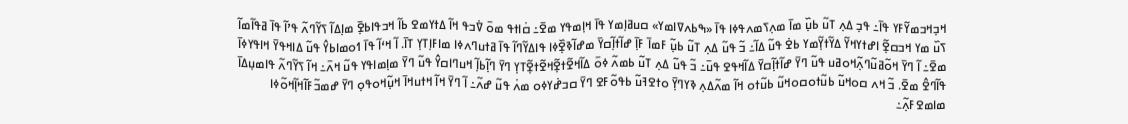ߞߏ߲ߞߏߘߌ߬ߓߌ ߟߊ߫߸ ߟߏ߲ ߡߍ߲ ߠߎ߬ ߕߎ߲߰ ߘߊ߫ ߘߍ߲ߖߘߍߟߦߊ ߟߊ߫ «ߒߕߍߜߊߘߌ» ߛߎߥߊ߲ߘߌ ߟߊ߫ ߞߊ߲ߘߟߌ ߘߐ߫߸ ߛ߭ߊߙߟ ߘߋ߫ ߜ߭ߏߟ ߞߊ߬ ߡߙߌߘߐ ߕߊ߬ ߞߏߟߊߕߐ߲߫ ߘߊ߲ߡߊ߬ ߖߌ߬ߣߍ߬ ߟߴߊ߬ ߟߊ߫ ߥߟߊ߬ߘߊ߬ ߖߎ߰ ߘߌ ߞߏߛߐ߲߬ ߊߝߙߌߞߌ߬ ߡߌ߬ߙߌ߲߬ߘߌ ߕߐ߭ ߟߎ߬ ߡߊ߬߸ ߏ߬ ߟߎ߬ ߡߍ߲ ߠߎ߬ ߕߎ߲߬ ߓߘߊ߫ ߓߊ߲߫ ߝߊ߬ߙߊ߲߬ߛߌ߫ ߘߝߊ߬ߢߐ߲߰ߦߊ ߟߊߡߌ߬ߣߊ߬ ߟߊ߫ ߥߙߎߣߍߦߊ ߘߊߓߊ߲ߠߌ߲ ߠߊ߫. ߊ߬ ߞߵߊ߬ ߟߊ߫ ߗߋߘߊߕߌ߮ ߟߎ߬ ߡߊߞߟߌ߫ ߞߊߟߌߦߊ߫ ߘߐ߫߸ ߊ߬ ߣߌ߫ ߞߋ߬ߥߎ߬ߣߍ߲߬ߞߋߥߎ ߟߎ߬ ߣߌ߫ ߝߊ߬ߙߊ߲߬ߛߌ߫ ߡߊ߬ߞߟߐ ߟߎ߫߸ ߏ߬ ߟߎ߬ ߡߍ߲ ߠߎ߬ ߕߘߍ߬ ߦߋ߫ ߡߊ߬ߞߐ߬ߙߐ߲߬ߞߐ߬ߙߐ߲߬ߠߌ߲ ߣߌ߫ ߣߊ߲߬ߕߊ߲߬ ߞߎߣߊߛߌ߮ ߟߎ߬ ߣߌ߫ ߘߊ߲ߘߊߟߌ ߟߎ߬ ߞߍ߫߸ ߞߊ߬ ߖߌ߬ߣߍ߬ ߟߊߘߎ߲ߡߊ߫ ߟߊ߬ߣߐ߮ ߘߐ߫. ߏ߬ ߞߍ ߛߋߞߎ߬ ߕߎ߬ߙߋߛߋߞߎ߬ ߕߎ߬ߙߋ ߞߊ߬ ߘߍ߬ߡߍ߲ ߢߌߣߌ߲߫ ߋߙߐߔߎ߬ ߕߟߋ߬ߓߐ ߣߌ߫ ߛߏߝ߭ߌߦߋ ߘߍ߭ ߟߎ߬ ߝߍ߬߸ ߊ߬ ߣߌ߫ ߞߊ߬ ߞߙߎߞߊ߫ ߞߎ߲߬ߞߋߟߋ߲ ߣߌ߫ ߝߘߏ߬ߓߊ߬ߞߊ߲߬ߞߋ߬ߦߊ ߘߊߘߐߓߍ߲߬߸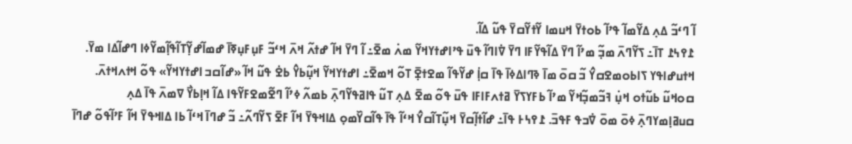ߊ߬ ߣߵߏ߬ ߡߍ߲ ߡߌ߬ߘߊ߬ ߟߴߊ߬ ߕߋߙߌ߫ ߞߎߘߊ ߌ߬ߙߌ߬ߛߌ߫ ߟߎ߬ ߡߊ߬.
߁߉߆߁ ߠߊ߫߸ ߖߌ߬ߣߍ߫ ߘߏ߲߬ ߘߴߊ߬ ߣߌ߫ ߡߊ߬ߟߌ߬ߓߊ ߣߌ߫ ߜ߭ߊߣߊ߬ ߟߎ߫ ߟߴߊߝߙߌߞߌ߬ ߘߍ߭ ߘߐ߫߸ ߊ߬ ߣߌ߫ ߞߊ߬ ߝߙߍ߬ ߞߍ߫ ߞߵߏ߬ ߓߎ߲ߓߎ߲ߧߊ߫ ߝߘߊ߬ߝߌ߲߬ߠߊ߬ߟߊ߲߬ߘߌ߬ߦߊ ߣߝߊ߬ߡߊ ߘߌ߫. ߞߙߎߝߊߟߌ ߖߊߕߋߘߐߛߌ߮ ߏ߬ ߛߋ߫ ߘߊ߫ ߢߣߊߡߦߊ߫ ߟߊ߫ ߛߊ߲߭ ߝߌ߬ߟߊ߬ ߘߐߙߐ߲߫ ߠߋ߬ ߞߘߐ߫߸ ߊߝߙߌߞߌ߬ ߞߎ߲߬ߕߌ߮ ߕߐ߭ ߟߎ߬ ߞߊ߬ «ߝߊ߬ߛߏ ߊߝߙߌߞߌ߬» ߟߋ߬ ߞߙߍߞߙߍ߫.
ߛߋߞߎ߬ ߕߎ߬ߙߋ ߞߎ߲߭ ߔߏ߬ߘߏ߲߬ߞߌ߬ ߘߴߊ߬ ߕߓߌߖߌ߫ ߥߙߍߓߊߓߊ ߟߎ߫ ߟߋ߬ ߘߐ߫ ߡߍ߲ ߠߎ߬ ߟߊߥߟߌ߬ߣߍ߲߫ ߕߘߍ߬ ߦߴߊ߬ ߣߐ߬ߘߐߓߌ߬ߟߊ ߡߊ߬ ߞߊ߲ߕߌ߯ ߜߘߍ߫ ߟߊ߫ ߡߍ߲ ߛߎߥߊ߲ߘߌߣߍ߲߫ ߦߋ߫ ߘߋ߫ ߜ߭ߏߟ ߓߟߏ߫. ߁߉߆߅ ߟߊ߫߸ ߝߊ߬ߙߊ߲߬ߛߌ߫ ߞߎ߲߬ߠߊ߬ߛߌ߮ ߞߵߊ߬ ߟߊ߫ ߟߊ߬ߛߌ߰ߘߋ߲ ߡߊߞߟߌ߫ ߞߊ߬ ߓߐ߫ ߖߌ߬ߣߍ߬߸ ߏ߬ ߝߣߊ߫ ߞߵߊ߬ ߕߊ ߡߊߞߟߌ߫ ߞߊ߬ ߓߴߊ߬ߟߋ߬ ߝߣߊ߫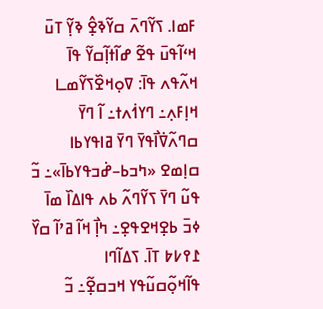ߓߘߊ. ߖߌ߬ߣߍ߫ ߛߌ߬ߢߐ߲߮ ߢߌ߲߬ ߠߎ߫ ߞߵߊ߬ߟߎ߫ ߟߐ߬ ߝߊ߬ߙߊ߲߬ߛߌ߬ ߟߊ߫ ߞߍ߬ߟߍ ߟߊ߫: ߜߋ߲ߞߐ߰ߖߌ߬ߘߺߊ ߞߊ߲ߓߍ߲߸ ߣߌߗ߭ߍߙ߸ ߊ߬ ߣߌ߫ ߛߣߍ߬ߜ߭ߊ߯ߟߌ߫ ߣߌ߫ ߥߊߟߌߕߊ ߛߊ߲ߘߐ «ߤߏߕ–ߝ߭ߏߟߌߕߊ߫»߸ ߏ߬ ߟߎ߬ ߣߌ߫ ߖߌ߬ߣߍ߬ ߕߍ ߟߊߡߊ߰ ߘߊ߫ ߦߏ߫ ߕߐ߲ߞߐߟߐ߲߸ ߤߊ߲߯ ߞߊ߬ ߥߴߊ߬ ߛߌ߰ ߁߉߇߈ ߠߊ߫. ߖߡߊ߬ߣߊ ߟߊ߬ߞߋ߲߬ߛߎ߬ߟߌ ߞߏߛߐ߲߬߸ ߏ߬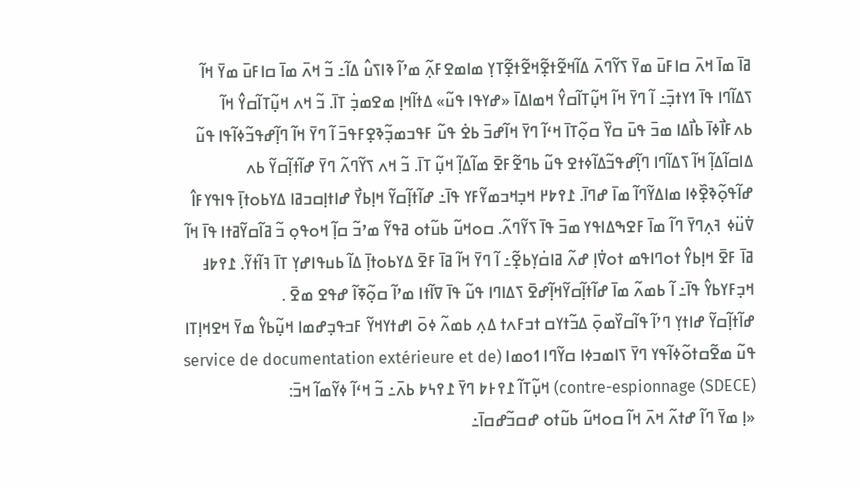ߥߊ߫ ߘߊ߫ ߞߍ߫ ߛߊߓߎ߫ ߘߌ߫ ߖߌ߬ߣߍ߫ ߡߊ߬ߞߐ߬ߙߐ߲߬ߞߐ߬ߙߐ߲߬ߠߌ߲ ߘߊߘߐߓߍ߲߬ ߘߴߊ߬ ߢߊߖߎ߮ ߡߊ߬߸ ߏ߬ ߞߍ߫ ߘߊ߫ ߛߊߓߎ߫ ߘߌ߫ ߞߊ߬ ߖߡߊ߬ߣߊ ߟߊ߫ ߗߌߙߏ߲߫߸ ߊ߬ ߣߌ߫ ߞߊ߬ ߞߎ߲߬ߠߊ߬ߛߌ߮ ߞߘߊߡߊ߫ «ߝߌߟߊ ߟߎ߬» ߡߙߊ߬ߞߊ߲ ߘߐߘߏ߲߭ ߠߊ߫. ߏ߬ ߞߍ ߞߎ߲߬ߠߊ߬ߛߌ߮ ߞߊ߬ ߕߍߓߊ߯ߦߊ߫ ߕߊ߯ߡߊ ߘߏ߫ ߟߎ߫ ߛߌ߰ ߛߋ߲߬ߠߊ߫ ߞߵߊ߬ ߣߌ߫ ߞߊ߬ߝߏ߫ ߕߐ߭ ߟߎ߬ ߓߟߏߘߏ߲߬ߢߐ߲ߓߟߏ߫ ߊ߬ ߣߌ߫ ߞߊ߬ ߣߊ߲߬ߝߟߏ߬ߦߊ߬ߟߊ ߟߎ߬ ߡߊߛߊ߬ߡߊ߲߬ ߞߊ߬ ߖߡߊ߬ߣߊ ߣߊ߲߬ߝߟߏ߬ߡߊ߬ߦߙߐ ߟߎ߬ ߕߣߐ߬ߓߐ߫ ߘߊ߬ߡߊ߲߬ ߞߎ߲߬ ߠߊ߫. ߏ߬ ߞߍ ߖߌ߬ߣߍ߬ ߣߌ߫ ߝߊ߬ߙߊ߲߬ߛߌ߬ ߕߍ ߝߊ߬ߟߋ߲߬ߢߐ߲߰ߦߊ ߘߊߡߌ߬ߣߊ߬ ߘߊ߫ ߝߣߊ߫. ߁߉߈߂ ߞߏ߲ߞߏߘߌ߬ߓߌ ߟߊ߫߸ ߝߊ߬ߙߊ߲߬ߛߌ߬ ߞߊ߲ߕߌ߯ ߝߊߙߊ߲ߛߏߥߊ ߡߌߕߋߙߊ߲߫ ߟߊߟߌߓߊ߮ ߜ߭ߎ߳ߦ ߔߍ߲ߣߌ߫ ߣߊ߬ ߘߊ߫ ߓߐߒߡߊߟߌ ߘߏ߫ ߟߊ߫ ߖߌ߬ߣߍ߬. ߛߋߞߎ߬ ߕߎ߬ߙߋ ߥߟߌ߬ ߘߴߏ߬ ߛߊ߲߬ ߞߋߟߋ߲ ߏ߬ ߥߊ߬ߛߌ߬ߥߙߊ ߟߊ߫ ߞߊ߬ ߥߊ߫ ߓߐ߫ ߞߊ߲ߕߌ߮ ߙߋߣߊߟߘ ߙߋߜ߭ߊ߲ ߝߍ߬ ߥߊߛ߭ߌ߲ߕߐ߲߬߸ ߊ߬ ߣߌ߫ ߞߊ߬ ߥߊ߫ ߓߐ߫ ߡߌߕߋߙߊ߲߫ ߡߊ߬ ߕߎߟߊߝߌ߲ ߠߊ߫ ߔߊ߬ߙߌ߬. ߁߉߈߃ ߞߏ߲ߓߌߕߌ߮ ߟߊ߫߸ ߊ߬ ߕߘߍ߬ ߘߊ߫ ߝߊ߬ߙߊ߲߬ߛߌ߬ߞߊ߲߬ߝߐ߫ ߖߡߊߣߊ ߟߎ߬ ߟߊ߫ ߜߊ߬ߙߊ ߘߴߊ߬ ߛߋ߲߬ߧߊ߬ ߝߟߐ ߘߐ߫ .
ߝߊ߬ߙߊ߲߬ߛߌ߬ ߝߊߙߌ߲ ߣߴߊ߬ ߟߊ߬ߛߌ߰ߘߋ߲߫ ߡߏ߬ߙߌߛ ߙߏߓߍߙ ߡߍ߲ ߕߘߍ߬ ߦߋ߫ ߊߝߙߌߞߌ߬ ߓߏߟߏ߲ߝߘߊ ߞߎ߲߬ߕߌ߮ ߘߌ߫ ߞߐߞߊ߲ߠߊ ߟߎ߬ ߘߐ߬ߛߙߋ߬ߦߊ߬ߟߌ ߣߌ߫ ߖߊߘߏߦߊ ߛߌ߬ߣߊ ߗߋߘߊ (service de documentation extérieure et de contre-espionnage (SDECE)) ߞߎ߲߬ߠߊ߬ ߁߉߅߈ ߣߌ߫ ߁߉߆߈ ߕߍ߫߸ ߏ߬ ߞߵߊ߬ ߦߌ߬ߘߊ߬ ߞߏ߫:
«ߊ߲ ߘߌ߫ ߣߊ߬ ߝߙߍ߬ ߞߍ߫ ߞߊ߬ ߛߋߞߎ߬ ߕߎ߬ߙߋ ߝߛߏ߬ߝߛߊ߫߸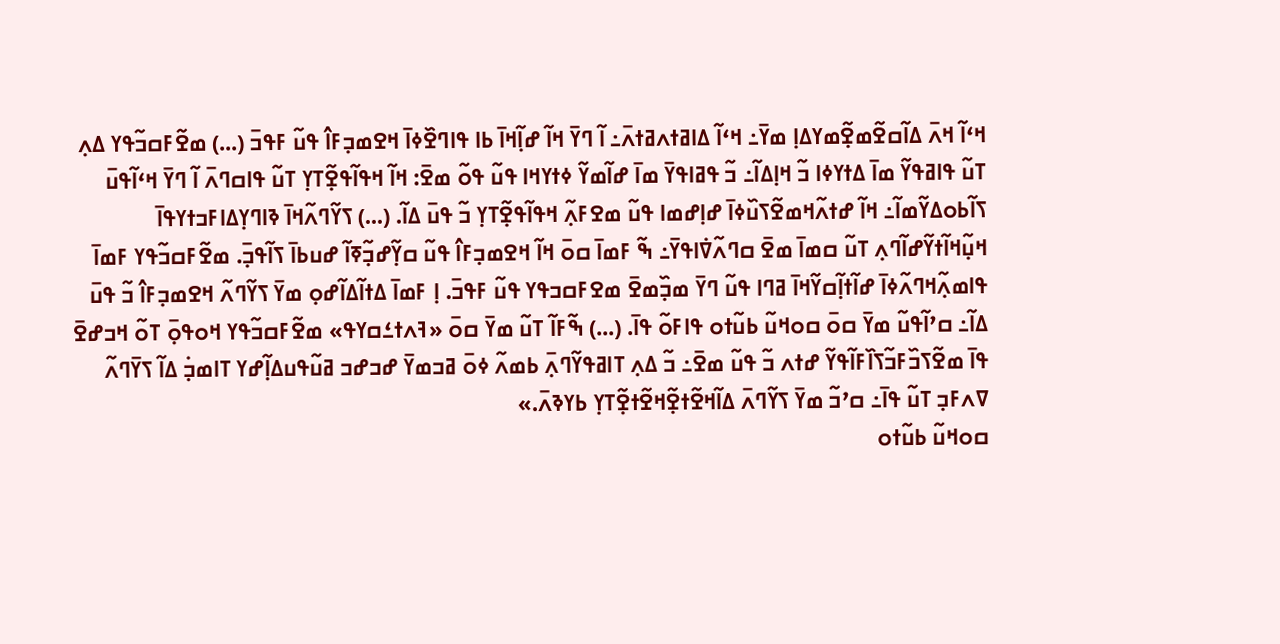ߞߵߊ߬ ߞߍ߫ ߡߊ߬ߛߐ߬ߘߐ߲߬ߘߌߡߊ߲ ߘߌ߫߸ ߞߵߊ߬ ߡߊߥߙߍߥߙߍ߫߸ ߊ߬ ߣߌ߫ ߞߊ߬ ߝߊ߲߬ߞߊ߫ ߕߊ ߟߊߣߐ߰ߦߊ߫ ߞߐߘߏ߲ߓߊ߮ ߟߎ߬ ߓߟߏ߫ (...) ߘߐ߬ߓߛߏ߬ߟߌ ߡߍ߲ ߠߎ߬ ߟߊߥߟߌ߬ ߘߊ߫ ߡߙߌߦߊ ߏ߬ ߞߊ߲ߡߊ߬߸ ߏ߬ ߟߥߊߟߌ߫ ߘߊ߫ ߝߊ߬ߘߌ߬ ߦߙߌߞߊ ߟߎ߬ ߟߋ߬ ߘߐ߫: ߞߊ߬ ߞߟߊ߬ߟߐ߲߬ߠߌ߲ ߠߎ߬ ߟߊߛߣߍ߫ ߊ߬ ߣߌ߫ ߞߵߊ߬ߟߎ߫ ߖߊ߬ߕߋߡߌ߬ߘߊ߬߸ ߞߊ߬ ߝߙߍ߬ߞߘߐ߬ߖߎ߰ߦߊ߫ ߝߊ߲ߝߘߊ ߟߎ߬ ߘߐߓߍ߲߬ ߞߟߊ߬ߟߐ߲߬ߠߌ߲ ߏ߬ ߟߎ߫ ߡߊ߬. (...) ߖߌ߬ߣߍ߬ߞߊ߫ ߢߊߣߌ߲ߡߊߓߏߙߌߟߊ߫ ߞߎ߲߬ߞߊ߬ߙߌ߬ߝߊ߬ߣߍ߲ ߠߎ߬ ߛߘߊ߫ ߘߐ߫ ߛߣߍ߬ߜ߭ߊߟߌ߫߸ ߒ߬ ߓߘߊ߫ ߛߋ߫ ߞߊ߬ ߞߐߘߏ߲ߓߊ߮ ߟߎ߬ ߛߌ߲߬ߝߏ߲߬ߧߊ߬ ߝߎߕߊ߫ ߖߊ߬ߟߏ߲߫. ߘߐ߬ߓߛߏ߬ߟߌ ߓߘߊ߫ ߟߊߘߍ߲߬ߞߣߍ߬ߦߊ߫ ߝߊ߬ߙߊ߲߬ߛߌ߬ߞߊ߫ ߥߣߊ ߟߎ߬ ߣߌ߫ ߘߏ߲߰ߘߐ߫ ߘߐߓߛߏߟߌ ߟߎ߬ ߓߟߏ߫. ߊ߲ ߓߘߊ߫ ߡߙߊ߬ߡߊ߬ߝߋ߲ ߘߌ߫ ߖߌ߬ߣߍ߬ ߞߐߘߏ߲ߓߊ߮ ߏ߬ ߟߎ߫ ߡߊ߬߸ ߛߴߊ߬ߟߎ߬ ߘߌ߫ ߛߋ߫ ߛߋߞߎ߬ ߕߎ߬ߙߋ ߟߊߓߋ߬ ߟߊ߫. (...) ߒ߬ߓߊ߬ ߠߎ߬ ߘߌ߫ ߛߋ߫ «ߔߍߙߑߛߌߟ» ߘߐ߬ߓߛߏ߬ߟߌ ߞߋߟߋ߲߫ ߠߋ߬ ߞߏߝߐ߫ ߟߊ߫ ߘߐ߬ߖߏ߰ߓߏ߬ߖߊ߰ߓߊ߬ߟߌ߬ ߝߙߍ ߏ߬ ߟߎ߬ ߘߐ߫߸ ߏ߬ ߡߍ߲ ߠߊߥߟߌ߬ߣߍ߲߫ ߕߘߍ߬ ߦߋ߫ ߥߏߘߌ߫ ߝߏߝߏ ߥߎ߬ߟߎߡߊ߲߬ߝߌ ߠߊߘߏ߲߭ ߡߊ߬ ߖߌ߫ߣߍ߬ ߜߍߓߏ߲ ߠߎ߬ ߟߊ߫߸ ߛߴߏ߬ ߘߌ߫ ߖߌ߬ߣߍ߫ ߡߊ߬ߞߐ߬ߙߐ߲߬ߞߐ߬ߙߐ߲߬ߠߌ߲ ߕߌߢߍ߫.»
ߛߋߞߎ߬ ߕߎ߬ߙߋ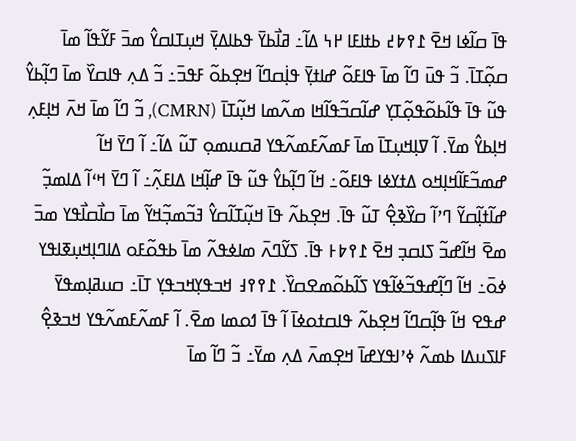ߟߊ߫ ߛߊ߬ߦߊ ߞߐ߫ ߁߉߈߄ ߕߙߊߓߊ ߂߆ ߡߊ߬߸ ߥߊ߯ߕߌ߫ ߟߕߊߡߌ߲߫ ߞߎ߲ߠߊߛߌ߮ ߘߏ߫ ߓߌ߬ߟߊ߬ ߘߊ߫ ߛߋ߲߬ߠߊ߫. ߏ߬ ߟߎ߫ ߣߊ߬ ߘߊ߫ ߟߊߓߋ߬ ߝߊߙߌ߲߫ ߟߊ߲߭ߛߣߊ߬ ߞߐ߲ߕߋ߬ ߓߟߏ߫߸ ߏ߬ ߡߍ߲ ߟߊߛߌ߰ ߘߊ߫ ߣߊ߲߬ߕߌ߮ ߟߎ߬ ߟߊ߫ ߟߊ߬ߕߋ߬ߟߋ߲߬ߠߌ߲ ߝߊ߬ߛߏ߬ߟߊ߬ߞߊ ߘߍ߬ߘߊ ߞߎ߲߬ߠߊ߫ (CMRN), ߏ߬ ߣߊ߬ ߘߊ߫ ߞߍ߫ ߞߊ߲ߓߍ߲ ߞߊ߲ߕߌ߮ ߘߌ߫. ߊ߬ ߜߊ߲ߞߎ߲ߠߊ߫ ߘߊ߫ ߓߘߍ߬ߓߘߍ߬ߟߌ ߥߛߎߘߋ߲ ߠߎ߬ ߡߊ߬߸ ߊ߬ ߣߌ߫ ߞߊ߬ ߝߘߏ߬ߓߊ߬ߞߊ߲ߞߋ ߡߙߌߦߊ ߟߊߓߋ߬߸ ߞߊ߬ ߣߊ߲߬ߕߌ߮ ߟߎ߬ ߟߊ߫ ߝߊ߲߬ߞߊ ߡߊߓߍ߲߬߸ ߊ߬ ߣߌ߫ ߞߵߊ߬ ߡߊߘߏ߲߬ ߝߊ߬ߙߊ߲߬ߛߌ߬ ߣߴߊ߬ ߛߌ߰ߢߐ߲߮ ߠߎ߬ ߟߊ߫. ߞߐ߲ߕߍ߬ ߟߊ߫ ߞߎ߲߬ߠߊ߬ߛߌ߮ ߔߏ߬ߘߏ߲߬ߞߌ߬ ߘߊ߫ ߛߊ߯ߛߊ߯ߟߌ ߘߏ߫ ߘߐ߫ ߞߊ߬ߝߏ߬ ߖߊߛߏ߲ ߞߐ߫ ߁߉߈߅ ߟߊ߫. ߖߌ߬ߣߍ߫ ߘߊߦߟߍ߬ ߘߊ߫ ߕߟߋ߬ߓߋ ߡߊߣߊ߲ߞߎ߲ߧߊߟߌ ߦߋ߫߸ ߞߊ߬ ߣߊ߲߬ߝߟߏ߬ߦߊ߬ߟߌ ߖߊ߬ߕߋ߬ߘߐߛߌ߰. ߁߉߉߃ ߞߏߟߌ߲ߞߏߟߌ߲ ߠߊ߫߸ ߛߎߥߊ߲ߘߟߌ߫ ߝߟߐ ߞߊ߬ ߟߊ߲߬ߛߣߊ߬ ߞߐ߲ߕߍ߬ ߟߊߛߙߋߦߊ߫ ߊ߬ ߟߊ߫ ߗߋߘߊ ߘߐ߫. ߊ߬ ߓߘߍ߬ߓߘߍ߬ߟߌ ߞߏߢߐ߲߮ ߓߊߖߎߡߊ ߕߘߍ߬ ߦߴߊߟߌߝߊ߫ ߞߐ߲ߘߍ߫ ߡߍ߲ ߘߌ߫߸ ߏ߬ ߣߊ߬ ߘߊ߫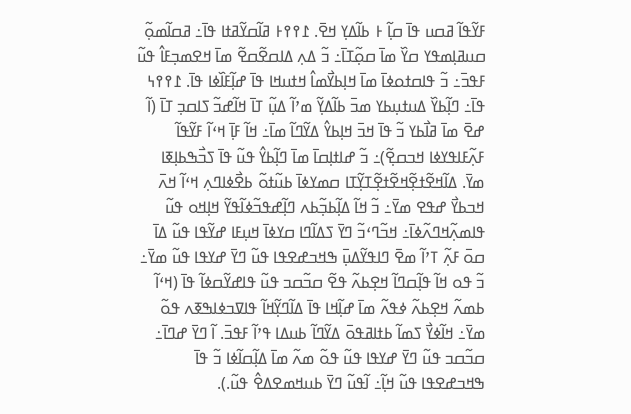ߓߌ߬ߟߊ߬ ߥߛߎ ߟߊ߫ ߛߊ߲߬ ߅ ߕߊ߬ߡߌ߲ ߞߐ߫. ߁߉߉߅ ߥߊ߬ߛߌ߬ߥߙߊ ߟߊ߫߸ ߥߛߊ߬ߘߋ߲߬ ߛߎߥߊ߲ߘߟߌ ߛߌ߰ ߘߊ߫ ߛߋ߲߬ߠߊ߫߸ ߏ߬ ߡߍ߲ ߡߊߛߐ߬ߛߐ߬ ߘߊ߫ ߞߐߘߏ߲ߓߊ߮ ߟߎ߬ ߓߟߏ߫߸ ߏ߬ ߟߊߛߙߋߦߊ߫ ߘߊ߫ ߞߊ߲ߕߌ߯ߘߊ߮ ߞߙߎߞߊ ߟߊ߫ ߝߊ߲߬ߓߊ߰ߦߊ ߟߊ߫. ߁߉߉߆ ߟߊ߫߸ ߣߊ߲߬ߕߌ߰ ߡߎߙߎ߲ߕߌ ߘߏ߫ ߕߊ߬ߡߌ߲߬ ߘߴߊ߬ ߡߎ߲߬ ߠߊ߫ ߞߊ߬ߝߏ߬ ߖߊߛߏ߲ ߠߊ߫ (ߊ߬ ߝߐ߫ ߘߊ߫ ߥߊ߯ߕߌ ߏ߬ ߟߊ߫ ߞߏ߫ ߞߊ߲ߕߌ߮ ߡߌ߬ߣߊ߬ ߘߊ߫߸ ߞߊ߬ ߓߊ߲߫ ߞߵߊ߬ ߓߌ߬ߟߊ߬ ߓߍ߲߬ߓߊߟߌߦߊ ߞߏߛߐ߲߬)߸ ߏ߬ ߝߊߙߊ߲ߛߊ߫ ߘߊ߫ ߣߊ߲߬ߕߌ߮ ߟߎ߬ ߟߊ߫ ߖߏ߯ߒߕߊ߲ߧߊ ߘߌ߫. ߡߊ߬ߞߐ߬ߙߐ߲߬ߞߐ߬ߙߐ߲߬ߠߌ߲߬ߠߊ ߛߘߌߦߊ߫ ߕߎ߬ߙߋ߬ ߕߐ߯ߦߊߣߍ߲ ߞߵߊ߬ ߞߍ߫ ߞߏߕߌ߯ ߝߟߐ ߘߌ߫߸ ߏ߬ ߞߊ߬ ߡߊ߲߬ߕߏ߲߬ߕߍ ߣߊ߲߬ߝߟߏ߬ߦߊ߬ߟߌ߬ ߞߊ߲ߞߋ ߟߎ߬ ߟߊߘߍ߲߬ߞߣߍ߬ߦߊ߫߸ ߞߏ߬ߣߵߏ߬ ߣߌ߫ ߖߡߊ߬ߣߊ ߛߌߦߊ߫ ߞߎ߲ߓߊ ߝߌ߬ߟߊ ߟߎ߬ ߡߊ߫ ߛߋ߫ ߓߍ߲߬ ߠߴߊ߬ ߘߐ߫ ߣߊߟߌ߬ߡߎ߲߫ ߒߞߏߝߐߟߊ ߟߎ߬ ߣߌ߫ ߝߌߟߊ ߟߎ߬ ߘߌ߫߸ ߏ߬ ߟߋ ߞߊ߬ ߟߊ߲߬ߛߣߊ߬ ߞߐ߲ߕߍ߬ ߟߐ߬ ߛߏ߬ߛߏ ߟߎ߬ ߟߊߝߌ߬ߛߦߊ߬ ߟߊ߫ (ߞߵߊ߬ ߕߘߍ߬ ߞߐ߲ߕߍ߬ ߦߟߍ߬ ߘߊ߫ ߝߊ߲߬ߞߊ ߟߊ߫ ߡߊ߬ߣߌ߲߬ߞߊ߬ ߟߊߜߏߦߊߒߧߍ ߟߋ߬ ߘߌ߫߸ ߞߊ߬ߦߌ߯ ߖߘߊ߬ ߕߙߊߥߟߋ߫ ߡߌ߬ߣߊ߬ ߕߎߡߊ ߟߴߊ߬ ߓߟߏ߫. ߊ߬ ߣߌ߫ ߝߣߊ߫߸ ߛߏ߬ߛߏ ߟߎ߬ ߣߌ߫ ߝߌߟߊ ߟߎ߬ ߟߋ߬ ߘߍ߬ ߘߊ߫ ߡߊ߲߬ߛߊ߬ߦߊ ߏ߬ ߟߊ߫ ߒߞߏߝߐߟߊ ߟߎ߬ ߞߊ߲߬߸ ߊ߬ߟߎ߬ ߣߌ߫ ߕߎߞߘߐߡߐ߮ ߟߎ߬.).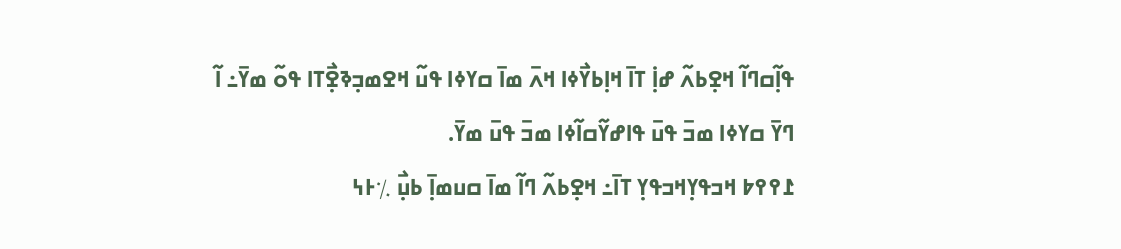ߟߊ߲߬ߛߣߊ߬ ߞߐ߲ߕߍ߬ ߝߊ߲߭ ߠߊ߫ ߞߊ߲ߕߌ߯ߦߊ ߞߍ߫ ߘߊ߫ ߛߌߦߊ ߟߎ߬ ߞߐߘߏ߲ߢߐ߲߯ߠߊ ߟߋ߬ ߘߌ߫߸ ߊ߬ ߣߌ߫ ߛߌߦߊ ߘߏ߫ ߟߎ߫ ߟߊߝߌ߬ߛߊ߬ߦߊ ߘߏ߫ ߟߎ߫ ߘߌ߫.
߁߉߉߈ ߞߏߟߌ߲ߞߏߟߌ߲ ߠߊ߫߸ ߞߐ߲ߕߍ߬ ߣߊ߬ ߘߊ߫ ߛߎߘߊ߲߫ ߕߎ߲߯ ٪߅߆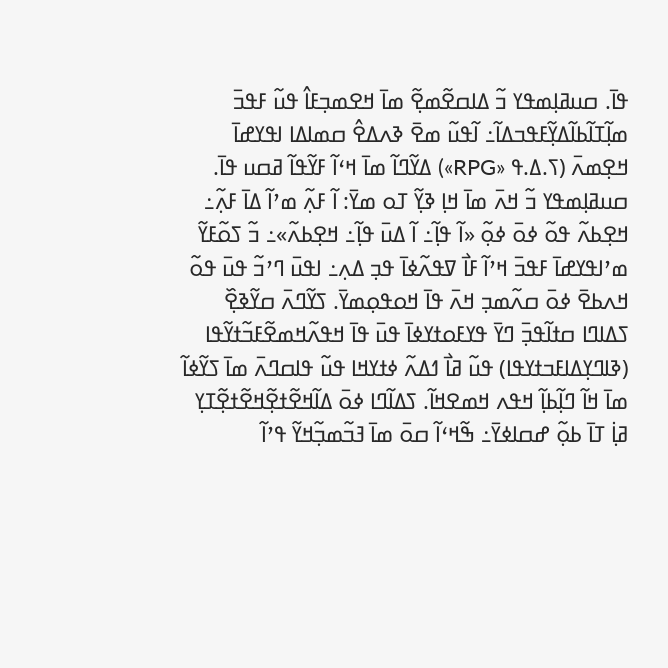ߟߊ߫. ߛߎߥߊ߲ߘߟߌ ߏ߬ ߡߊߛߐ߬ߘߐ߲߬ ߘߊ߫ ߞߐߘߏ߲ߓߊ߮ ߟߎ߬ ߓߟߏ߫ ߘߊ߲߬ߠߊ߬ߕߊ߬ߡߌ߲߬ߓߟߏߡߊ߬߸ ߊ߬ߟߎ߬ ߘߐ߫ ߢߍߡߐ߮ ߛߘߊߡߊ ߊߟߌߝߊ߫ ߞߐ߲ߘߍ߫ (ߖ.ߡ.ߟ «RPG») ߡߌ߬ߣߊ߬ ߘߊ߫ ߞߵߊ߬ ߓߌ߬ߟߊ߬ ߥߛߎ ߟߊ߫. ߛߎߥߊ߲ߘߟߌ ߏ߬ ߞߍ߫ ߘߊ߫ ߞߊ߲ ߢߌ߲߬ ߠߋ ߘߌ߫: ߊ߬ ߓߍ߲߬ ߘߴߊ߬ ߡߊ߫ ߓߍ߲߬߸ ߞߐ߲ߕߍ߬ ߟߋ߬ ߦߋ߫ ߦߋ߲߬ «ߊ߬ ߟߊ߲߬߸ ߊ߬ ߡߎ߫ ߟߊ߲߬߸ ߞߐ߲ߕߍ߬»߸ ߏ߬ ߖߋ߬ߓߌ߬ ߘߴߊߟߌߝߊ߫ ߓߟߏ߫ ߞߴߊ߬ ߓߊ߯ ߜߟߍ߬ߦߊ߫ ߟߏ߲ ߡߍ߲߸ ߊߟߎ߫ ߣߴߏ߬ ߟߎ߫ ߟߋ߬ ߞߍߕߐ߫ ߦߋ߫ ߛߍ߬ߘߏ߲ ߞߍ߫ ߟߊ߫ ߞߋߟߋ߲ߘߌ߫. ߖߌ߬ߣߍ߫ ߛߌ߬ߢߐ߲߰ ߖߡߊߣߊ ߛߙߊ߬ߟߏ߲߫ ߣߌ߫ ߟߌߓߋߙߌߦߊ߫ ߟߎ߫ ߟߊ߫ ߞߟߍ߬ߞߘߐ߬ߓߏ߬ߙߌ߬ߟߊ (ߢߊߣߌ߲ߡߊߓߏߙߌߟߊ) ߟߎ߬ ߥߊ߯ ߗߡߍ߬ ߦߙߌߞߊ ߟߎ߬ ߟߊߛߣߍ߫ ߘߊ߫ ߖߌ߬ߦߊ߬ ߘߊ߫ ߞߊ߬ ߣߊ߲߬ߕߊ߲߬ ߞߟߍ ߞߘߐߞߊ߬. ߖߡߊ߬ߣߊ ߦߋ߫ ߡߊ߬ߞߐ߬ߙߐ߲߬ߞߐ߬ߙߐ߲߬ߠߌ߲ ߥߊ߲߭ ߠߊ߫ ߕߋ߲߬ ߝߛߊߦߌ߫߸ ߒ߬ߞߵߊ߬ ߛߋ߫ ߘߊ߫ ߔߏ߬ߘߏ߲߬ߞߌ߬ ߟߴߊ߬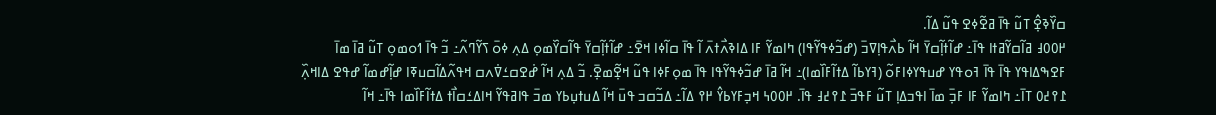ߛߌ߰ߢߐ߲߮ ߠߎ߬ ߟߊ߫ ߥߐ߬ߦߐ ߟߎ߬ ߡߊ߬.
߂߀߀߃ ߥߊ߬ߛߌ߬ߥߙߊ ߟߊ߫߸ ߝߊ߬ߙߊ߲߬ߛߌ߫ ߞߊ߬ ߕߍ߯ߟߊ߲ߜߏ߫ (ߝߏ߬ߦߟߌ߬ߟߊ) ߤߊߘߌ߬ ߓߊ ߡߊߢߍ߯ߙߍ߫ ߊ߬ ߟߊ߫ ߛߊ߬ߦߊ ߞߐ߫߸ ߝߊ߬ߙߊ߲߬ߛߌ߫ ߟߊ߬ߛߌ߰ߘߋ߲ ߡߍ߲ ߦߋ߫ ߖߌ߬ߣߍ߬߸ ߏ߬ ߟߊ߫ ߗߋߘߋ߲ ߠߎ߬ ߥߊ߫ ߘߊ߫ ߓߐߒߡߊߟߌ ߟߊ߫ ߟߊ߫ ߔߋߟߌ ߝߎߟߌߦߊߓߋ߬ (ߔߌߕߊ߬ ߡߙߊ߬ߓߊ߰ߘߊ)߸ ߞߊ߬ ߥߊ߫ ߝߏ߬ߦߟߌ߬ߟߊ ߟߊ߫ ߘߋ߲ߓߦߊ ߟߎ߬ ߞߐ߲߬ߘߐ߲߫. ߏ߬ ߡߍ߲ ߞߊ߬ ߝ߭ߐߛߑߜ߭ߍߛ ߞߟߍ߬ߡߊ߬ߛߎߧߊ ߝߊ߲߬ߝߘߊ߬ ߝߟߐ ߡߊߞߍ߲߰ ߁߉߄߀ ߠߊ߫߸ ߤߊߘߌ߬ ߓߊ ߓߏ߲߫ ߘߊ߫ ߊߟߏߡߊ߲ ߠߎ߬ ߓߟߏ߫ ߁߉߄߃ ߟߊ߫. ߂߀߀߆ ߞߏ߲ߓߌߕߌ߮ ߂߉ ߡߊ߬߸ ߡߏ߬ߛߏ ߟߎ߫ ߞߊ߬ ߡߎߙߎ߲ߕߌ ߘߏ߫ ߟߊߥߟߌ߬ ߞߊߡߑߛߊ߯ߙ ߡߙߊ߬ߓߊ߰ߘߊ ߟߊ߫߸ ߞߊ߬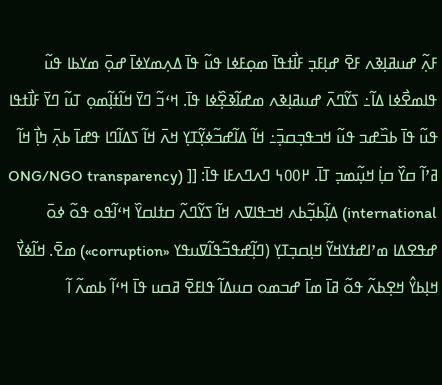ߓߍ߲߬ ߝߎߥߊ߲ߢߍ ߓߐ߫ ߝߊ߲ߓߏ߲ ߓߊ߯ߙߟߊ߫ ߘߋ߲ߓߦߊ ߟߎ߬ ߟߊ߫ ߡߍ߲ߘߌߦߊ߫ ߝߋ߲߫ ߘߌߕߊ ߟߎ߬ ߟߊߘߐ߯ߦߊ ߡߊ߬߸ ߖߌ߬ߣߍ߫ ߝߎߥߊ߲ߢߍ ߘߝߊ߬ߢߐ߲߰ߦߊ ߟߊ߫. ߞߵߏ߬ ߣߌ߫ ߞߊ߬ߙߊ߲߬ߘߋ߲ ߠߎ߬ ߣߌ߫ ߓߊ߯ߙߟߊ ߟߎ߬ ߟߊ߫ ߕߏ߰ߝߏ ߟߎ߬ ߞߏߟߏ߲ߛߏ߲߫߸ ߞߊ߬ ߡߊ߬ߝߏ߬ߦߌ߲߬ߠߌ߲ ߞߍ߫ ߞߊ߬ ߖߡߊ߬ߣߊ ߟߝߊ߫ ߕߍ߲߫ ߤߊ߲߯ ߞߊ߬ ߥߴߊ߬ ߛߌ߰ ߛߊ߲߭ ߞߎ߲߬ߘߏ߲ ߠߊ߫. ߂߀߀߆ ߣߍߣߍߓߊ ߟߊ߫: [[ (ONG/NGO transparency international) ߡߊ߲߬ߕߏ߲߬ߕߍ ߞߏߟߊߜߍ ߞߊ߬ ߖߌ߬ߣߍ߬ ߛߙߊߛߌ߰ ߞߵߊ߬ߟߋ ߟߋ߬ ߦߋ߫ ߝߟߐߡߊ ߘߴߊߝߙߌߞߌ߬ ߞߊ߲ߛߏ߲ߠߌ߲ (ߣߊ߲߬ߝߟߏ߬ߟߊ߬ߜߎߟߌ «corruption») ߘߐ߫. ߞߊ߬ߦߌ߯ ߞߊ߲ߕߌ߮ ߞߐ߲ߕߍ߬ ߟߋ߬ ߥߊ߫ ߘߊ߫ ߝߏߘߋ ߛߎߡߊ߬ ߟߊߓߐ߫ ߥߛߎ ߟߊ߫ ߞߵߊ߬ ߕߘߍ߬ ߊ߬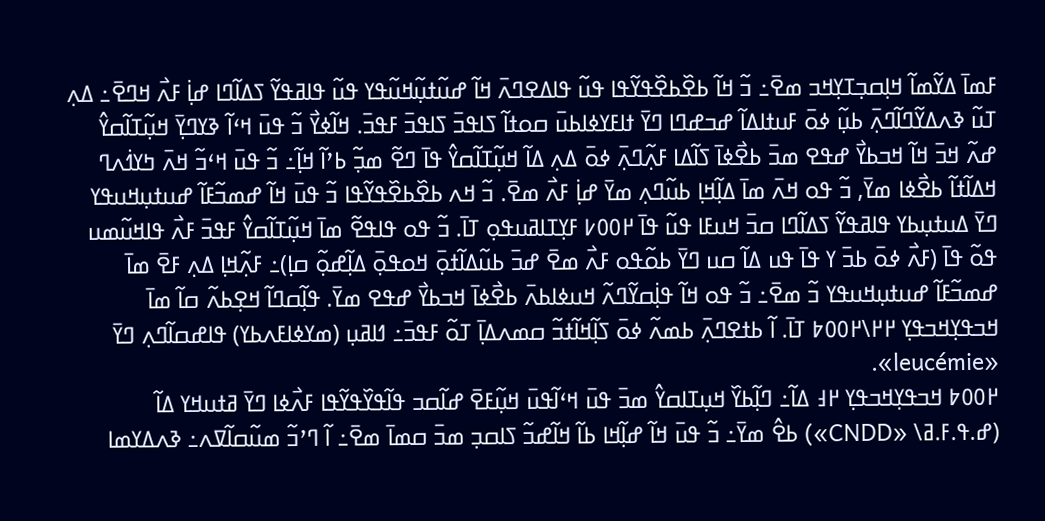ߓߘߊ߫ ߡߌ߬ߘߊ߬ ߞߊ߲ߛߏ߲ߠߌ߲ߞߏ ߘߐ߫߸ ߏ߬ ߞߊ߬ ߕߐ߰ߕߐ߰ߟߌ߬ߟߊ ߟߎ߬ ߟߊߡߐߣߍ߫ ߞߊ߬ ߝߎ߬ߙߎ߲߬ߞߎ߬ߟߌ ߟߎ߬ ߟߊߥߟߌ߬ ߖߡߊ߬ߣߊ ߝߊ߲߭ ߓߍ߯ ߞߣߐ߫߸ ߡߍ߲ ߠߎ߬ ߢߍߡߌ߬ߣߊ߬ߣߍ߲߫ ߕߎ߲߬ ߦߋ߫ ߓߎߙߊߡߊ߬ ߝߏߝߣߊ ߣߌ߫ ߙߊߓߌߦߊߕߎ߫ ߛߋߙߊ߬ ߖߊߟߏ߫ ߖߊߟߏ߫ ߓߟߏ߫. ߞߊ߬ߦߌ߯ ߏ߬ ߟߎ߫ ߞߵߊ߬ ߢߌߣߌ߲߫ ߞߎ߲߬ߠߊ߬ߛߌ߮ ߝߍ߬ ߞߏ߫ ߞߊ߬ ߞߏߕߌ߯ ߝߟߐ ߘߏ߫ ߕߐ߯ߦߊ߫ ߖߊ߬ߡߊ ߓߍ߲߬ߣߍ߲߫ ߦߋ߫ ߡߍ߲ ߡߊ߬ ߞߎ߲߬ߠߊ߬ߛߌ߮ ߟߊ߫ ߣߐ߬ ߘߏ߲߬ ߕߴߊ߬ ߞߊ߲߬߸ ߏ߬ ߟߎ߫ ߞߵߏ߬ ߞߍ߫ ߤߌߗ߭ߍߣ ߞߡߊ߬ߙߊ߬ ߕߐ߯ߦߊ ߘߌ߫, ߏ߬ ߟߋ ߞߍ߫ ߘߊ߫ ߡߊ߲߬ߞߊ߲ ߕߎ߬ߣߍ߲ ߘߌ߫ ߝߊ߲߭ ߓߍ߯ ߘߐ߫. ߏ߬ ߞߍ ߕߐ߰ߕߐ߰ߟߌ߬ߟߊ ߏ߬ ߟߎ߫ ߞߊ߬ ߝߘߏ߬ߓߊ߬ ߝߎߙߎ߲ߞߎߟߌ ߣߌ߫ ߡߎߙߎ߲ߕߌ ߟߊߥߟߌ߬ ߖߡߊ߬ߣߊ ߛߏ߫ ߞߎߓߊ ߟߎ߬ ߟߊ߫ ߂߀߀߇ ߓߌ߲ߠߊߥߎߟߋ߲ ߠߊ߫. ߏ߬ ߟߋ ߟߊߟߐ߬ ߘߊ߫ ߞߎ߲߬ߠߊ߬ߛߌ߮ ߓߟߏ߫ ߓߍ߯ ߟߊߞߎ߬ߘߎ ߟߋ߬ ߟߊ߫ (ߓߍ߯ ߦߋ߫ ߕߏ߫ ߌ ߟߊ߫ ߟߎ ߡߊ߬ ߛߎ ߣߌ߫ ߕߋ߬ߟߋ ߓߍ߯ ߘߐ߫ ߝߏ߫ ߕߎ߬ߡߊ߬ߙߋ߲߫ ߞߋߟߋ߲߫ ߡߊ߲߬ߝߋ߲߬ ߛߊ߲)߸ ߓߍ߲߬ߞߊ߲ ߡߍ߲ ߓߐ߫ ߘߊ߫ ߝߘߏ߬ߓߊ߬ ߝߎߙߎ߲ߞߎߟߌ ߏ߬ ߘߐ߫߸ ߏ߬ ߟߋ ߞߊ߬ ߟߊ߲߭ߛߌ߬ߣߍ߬ ߞߎߦߊߕߍ߫ ߕߐ߯ߦߊ߫ ߞߏߕߌ߯ ߝߟߐ ߘߌ߫. ߟߊ߲߬ߛߣߊ߬ ߞߐ߲ߕߍ߬ ߛߊ߬ ߘߊ߫ ߞߏߟߌ߲ߞߏߟߌ߲ ߂߂\߂߀߀߈ ߠߊ߫. ߊ߬ ߕߙߐߣߍ߲߫ ߕߘߍ߬ ߦߋ߫ ߖߊ߲߬ߞߊ߬ߙߏ߬ ߛߘߍߡߊ߲߫ ߠߋ߬ ߓߟߏ߫߸ ߗߊߥߎ߲ (ߘߌߦߊߓߍߕߌ) ߟߊߝߛߊ߬ߣߍ߲ ߣߌ߫ «leucémie».
߂߀߀߈ ߞߏߟߌ߲ߞߏߟߌ߲ ߂߃ ߡߊ߬߸ ߣߊ߲߬ߕߌ߰ ߞߎ߲ߠߊߛߌ߮ ߘߏ߫ ߟߎ߫ ߞߵߊ߬ߟߎ߫ ߞߎ߲߬ߓߐ߫ ߝߊ߬ߛߏ ߟߊ߬ߟߌ߰ߟߌ߬ߟߊ ߓߍ߯ߦߊ ߣߌ߫ ߥߙߎߞߌ ߡߊ߬ (ߝ.ߟ.ߓ.ߥ\ «CNDD») ߕߐ߮ ߘߌ߫߸ ߏ߬ ߟߎ߫ ߞߊ߬ ߝߊ߲߬ߞߊ ߕߊ߬ ߞߊ߬ߝߏ߬ ߖߊߛߏ߲ ߘߏ߫ ߛߘߊ߫ ߘߐ߫߸ ߊ߬ ߣߴߏ߬ ߘߎ߬ߛߊ߬ߜߍ߸ ߢߍߡߌߘߊ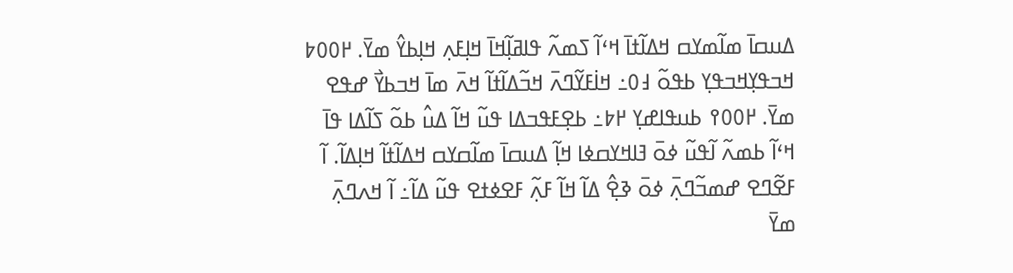ߡߎߛߊ߫ ߘߊ߬ߘߌߛ ߞߡߊ߬ߙߊ߫ ߞߵߊ߬ ߖߘߍ߬ ߟߊߥߊ߲߬ߞߊ߫ ߞߊ߲ߓߍ߲ ߞߊ߲ߕߌ߮ ߘߌ߫. ߂߀߀߈ ߞߏߟߌ߲ߞߏߟߌ߲ ߕߟߋ߬ ߃߀߸ ߞߊ߭ߓߌ߬ߣߍ߫ ߞߏ߬ߡߊ߬ߙߊ߬ ߞߍ߫ ߘߊ߫ ߞߏߕߌ߯ ߝߟߐ ߘߌ߫. ߂߀߀߉ ߕߎߟߊߝߌ߲ ߂߈߸ ߕߐ߲ߓߟߏߡߊ ߟߎ߬ ߞߊ߬ ߡߎ߮ ߕߋ߬ ߖߊ߬ߡߊ ߟߊ߫ ߞߵߊ߬ ߕߘߍ߬ ߊ߬ߟߎ߬ ߦߋ߫ ߔߊߞߌߛߦߊ ߞߊ߲߬ ߡߎߛߊ߫ ߘߊ߬ߛߌߛ ߞߡߊ߬ߙߊ߬ ߞߊ߲ߡߊ߬. ߊ߬ ߓߐ߬ߣߐ ߝߘߏ߬ߣߍ߲߫ ߦߋ߫ ߢߐ߲߮ ߡߊ߬ ߞߊ߬ ߓߍ߲߬ ߓߐߦߙߐ ߟߎ߬ ߡߊ߬߸ ߊ߬ ߞߍߣߍ߲߫ ߘߌ߫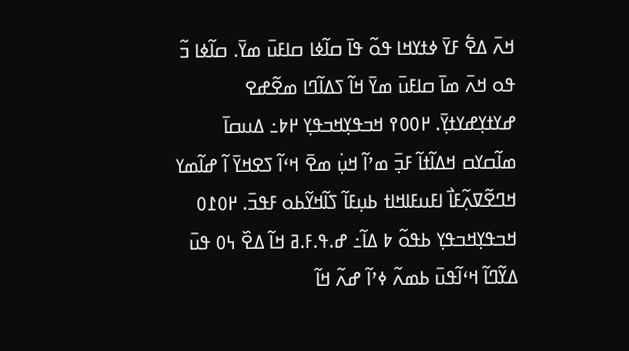ߞߍ߫ ߡߐ߱ ߓߌ߫ ߦߙߌߞߊ ߟߋ߬ ߟߊ߫ ߛߊ߬ߦߊ ߛߊߓߎ߫ ߘߌ߫. ߛߊ߬ߦߊ ߏ߬ ߟߋ ߞߍ߫ ߘߊ߫ ߛߊߓߎ߫ ߘߌ߫ ߞߊ߬ ߖߡߊ߬ߣߊ ߘߐ߬ߝߐ ߝߌߙߌ߲ߝߌߙߌ߲߫. ߂߀߀߉ ߞߏߟߌ߲ߞߏߟߌ߲ ߂߈߸ ߡߎߛߊ߫ ߘߊ߬ߛߌߛ ߞߡߊ߬ߙߊ߬ ߓߏ߲߫ ߘߴߊ߬ ߞߎ߲߭ ߘߐ߫ ߞߵߊ߬ ߖߐߞߌ߫ ߊ߬ ߝߊ߬ߘߌ ߞߣߐ߬ߜߍ߲߬ߓߊ߯ ߊߓߎߓߊߞߊߙ ߕߎ߲ߓߊ߬ ߖߊ߬ߞߌ߬ߕߋ ߓߟߏ߫. ߂߀߁߀ ߞߏߟߌ߲ߞߏߟߌ߲ ߕߟߋ߬ ߈ ߡߊ߬߸ ߝ.ߟ.ߓ.ߥ ߞߊ߬ ߡߐ߰ ߆߀ ߟߎ߫ ߡߌ߬ߣߊ߬ ߞߵߊ߬ߟߎ߫ ߕߘߍ߬ ߦߴߊ߬ ߝߍ߬ ߞߊ߬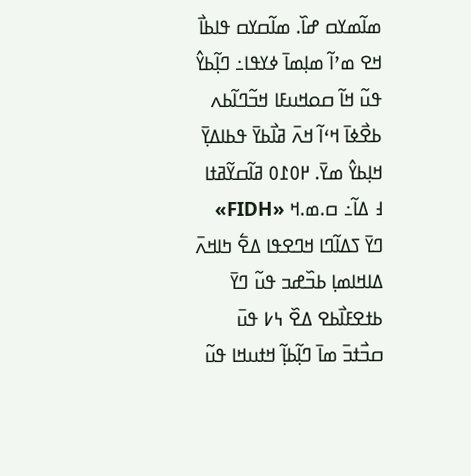ߘߊ߬ߘߌߛ ߝߊ߰. ߘߊ߬ߛߌߛ ߟߊߕߊ߯ ߞߐ ߘߴߊ߬ ߘߊ߲ߘߊ߫ ߦߌߟߊ߸ ߣߊ߲߬ߕߌ߮ ߟߎ߬ ߞߊ߬ ߛߋߞߎߓߊ ߞߏ߬ߣߊ߬ߕߍ ߕߐ߯ߦߊ߫ ߞߵߊ߬ ߞߍ߫ ߥߊ߯ߕߌ߫ ߟߕߊߡߌ߲߫ ߞߊ߲ߕߌ߮ ߘߌ߫. ߂߀߁߀ ߥߊ߬ߛߌ߬ߥߙߊ ߃ ߡߊ߬߸ ߛ.ߘ.ߞ «FIDH» ߣߌ߫ ߖߡߊ߬ߣߊ ߞߣߐߟߊ ߡߐ߱ ߤߊߞߍ߫ ߡߊߞߊߘߊ߲ ߕߏ߰ߝߏ ߟߎ߬ ߣߌ߫ ߕߙߐߓߊ߯ߕߐ ߡߐ߰ ߆߇ ߟߎ߫ ߛߏ߯ߙߏ߫ ߘߊ߫ ߣߊ߲߬ߕߊ߲߬ ߞߙߎߞߊ ߟߎ߬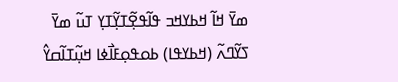ߘߌ߫ ߞߊ߬ ߞߕߌߞߏ ߟߊ߬ߟߐ߲߬ߠߌ߲߬ߠߌ߲ ߠߎ߬ ߘߌ߫ ߖߌ߬ߣߍ߬ (ߞߕߌߟߊ) ߕߋߟߋ߲ߓߊ߯ߦߊ ߞߎ߲߬ߠߊ߬ߛߌ߮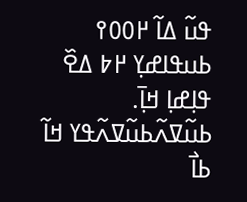ߟߎ߬ ߡߊ߬ ߂߀߀߉ ߕߎߟߊߝߌ߲ ߂߈ ߡߐ߰ ߟߊ߲ߝߊ߲ ߞߊ߲߫.
ߕߎ߬ߜߍ߬ߕߎ߬ߜߍ߬ߟߌ ߞߊ߬ ߕߊ߯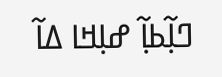ߣߊ߲߬ߕߊ߲߬ ߝߊ߲ߞߊ ߡߊ߬